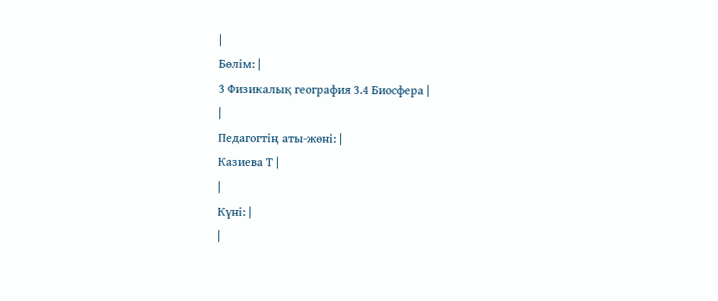|
Бөлім: |
3 Физикалық география 3.4 Биосфера |
|
Педагогтің аты-жөні: |
Казиева Т |
|
Күні: |
|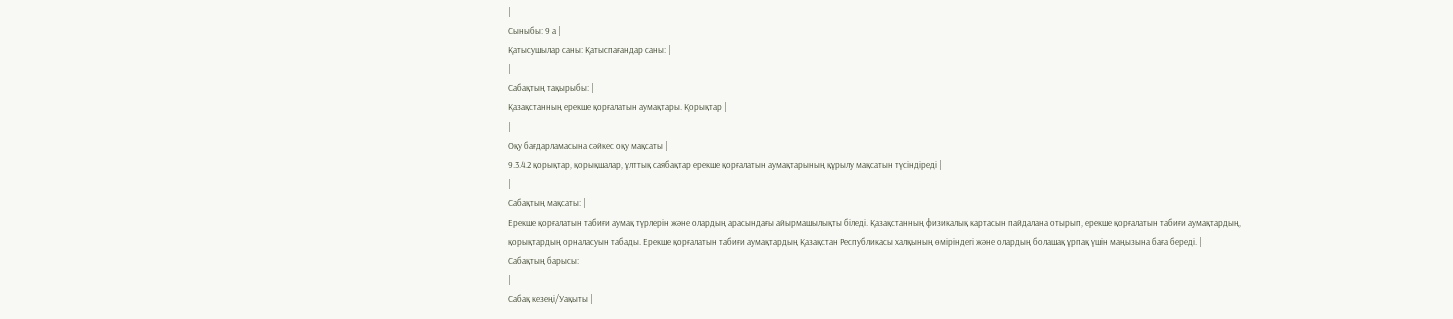|
Сыныбы: 9 а |
Қатысушылар саны: Қатыспағандар саны: |
|
Сабақтың тақырыбы: |
Қазақстанның ерекше қорғалатын аумақтары. Қорықтар |
|
Оқу бағдарламасына сәйкес оқу мақсаты |
9.3.4.2 қорықтар, қорықшалар, ұлттық саябақтар ерекше қорғалатын аумақтарының құрылу мақсатын түсіндіреді |
|
Сабақтың мақсаты: |
Ерекше қорғалатын табиғи аумақ түрлерін және олардың арасындағы айырмашылықты біледі. Қазақстанның физикалық картасын пайдалана отырып, ерекше қорғалатын табиғи аумақтардың, қорықтардың орналасуын табады. Ерекше қорғалатын табиғи аумақтардың Қазақстан Республикасы халқының өміріндегі және олардың болашақ ұрпақ үшін маңызына баға береді. |
Сабақтың барысы:
|
Сабақ кезеңі/Уақыты |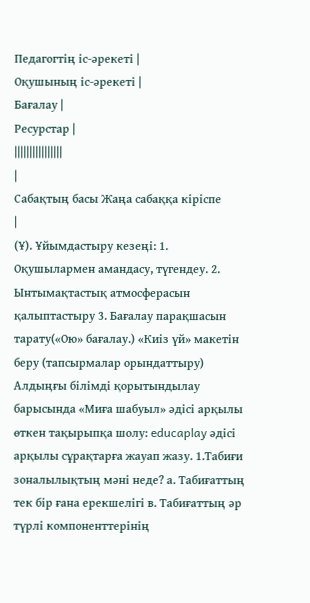Педагогтің іс-әрекеті |
Оқушының іс-әрекеті |
Бағалау |
Ресурстар |
||||||||||||||||
|
Сабақтың басы Жаңа сабаққа кіріспе
|
(Ұ). Ұйымдастыру кезеңі: 1. Оқушылармен амандасу, түгендеу. 2. Ынтымақтастық атмосферасын қалыптастыру 3. Бағалау парақшасын тарату(«Ою» бағалау.) «Киіз үй» макетін беру (тапсырмалар орындаттыру) Алдыңғы білімді қорытындылау барысында «Миға шабуыл» әдісі арқылы өткен тақырыпқа шолу: educaplay әдісі арқылы сұрақтарға жауап жазу. 1.Табиғи зоналылықтың мәні неде? а. Табиғаттың тек бір ғана ерекшелігі в. Табиғаттың әр түрлі компоненттерінің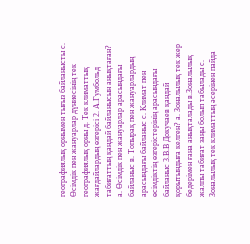географиялық орнымен тығыз байланысты с. Өсімдік пен жануарлар дүниесінің тек географиялық орны д. Тек климаттық жағдайлардың өзгерісі 2. А.Гумбольд табиғаттың қандай байланысын анықтаған? а. Өсімдік пен жануарлар арасындағы байланыс в. Топырақ пен жануарлардың арасындағы байланыс с. Климат пен өсімдіктің өзгерістерінің арасындағы байланыс 3.В.В Докучаев қандай қорытындыға келген? а. Зоналылық тек жер бедерімен ғана анықталады в.Зоналылық жалпы табиғат заңы болып табылады с. Зоналылық тек климаттың әсерінен пайда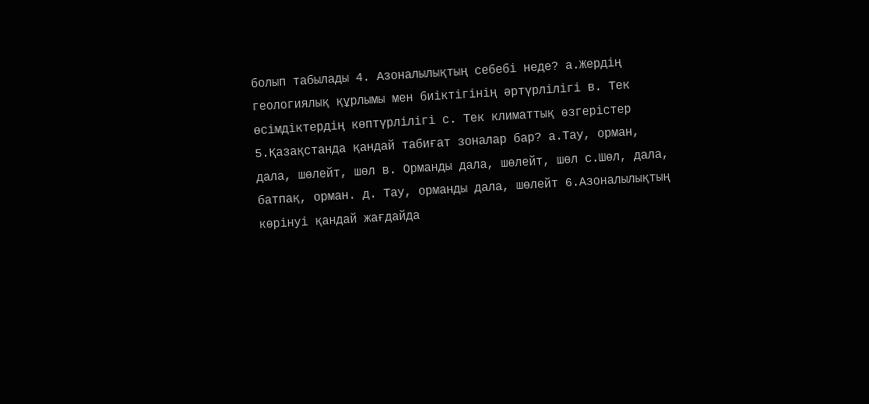болып табылады 4. Азоналылықтың себебі неде? а.Жердің геологиялық құрлымы мен биіктігінің әртүрлілігі в. Тек өсімдіктердің көптүрлілігі с. Тек климаттық өзгерістер 5.Қазақстанда қандай табиғат зоналар бар? а.Тау, орман, дала, шөлейт, шөл в. Орманды дала, шөлейт, шөл с.Шөл, дала, батпақ, орман. д. Тау, орманды дала, шөлейт 6.Азоналылықтың көрінуі қандай жағдайда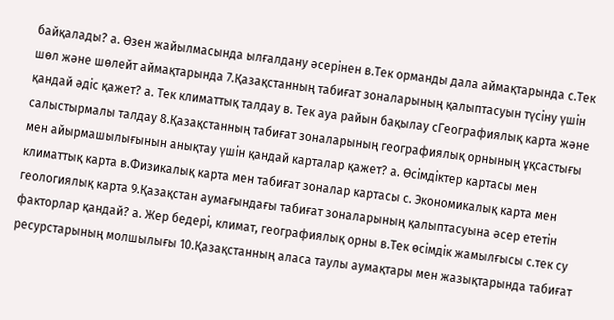байқалады? а. Өзен жайылмасында ылғалдану әсерінен в.Тек орманды дала аймақтарында с.Тек шөл және шөлейт аймақтарында 7.Қазақстанның табиғат зоналарының қалыптасуын түсіну үшін қандай әдіс қажет? а. Тек климаттық талдау в. Тек ауа райын бақылау сГеографиялық карта және салыстырмалы талдау 8.Қазақстанның табиғат зоналарының географиялық орнының ұқсастығы мен айырмашылығынын анықтау үшін қандай карталар қажет? а. Өсімдіктер картасы мен климаттық карта в.Физикалық карта мен табиғат зоналар картасы с. Экономикалық карта мен геологиялық карта 9.Қазақстан аумағындағы табиғат зоналарының қалыптасуына әсер ететін факторлар қандай? а. Жер бедері, климат, географиялық орны в.Тек өсімдік жамылғысы с.тек су ресурстарының молшылығы 10.Қазақстанның аласа таулы аумақтары мен жазықтарында табиғат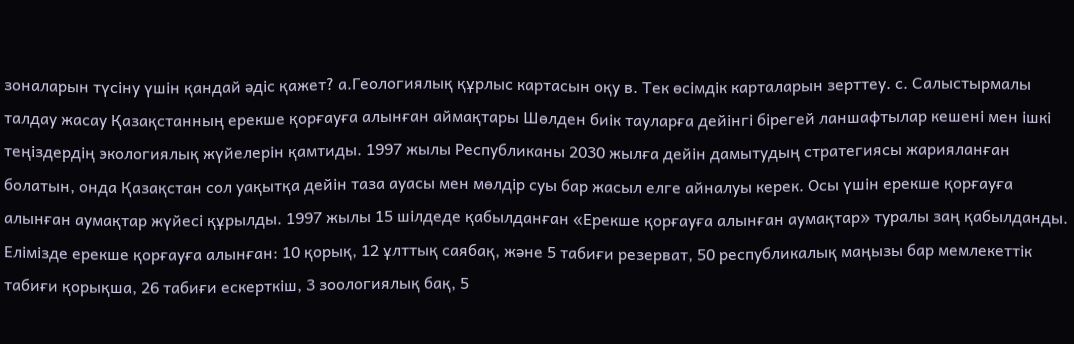зоналарын түсіну үшін қандай әдіс қажет? а.Геологиялық құрлыс картасын оқу в. Тек өсімдік карталарын зерттеу. с. Салыстырмалы талдау жасау Қазақстанның ерекше қорғауға алынған аймақтары Шөлден биік тауларға дейінгі бірегей ланшафтылар кешені мен ішкі теңіздердің экологиялық жүйелерін қамтиды. 1997 жылы Республиканы 2030 жылға дейін дамытудың стратегиясы жарияланған болатын, онда Қазақстан сол уақытқа дейін таза ауасы мен мөлдір суы бар жасыл елге айналуы керек. Осы үшін ерекше қорғауға алынған аумақтар жүйесі құрылды. 1997 жылы 15 шілдеде қабылданған «Ерекше қорғауға алынған аумақтар» туралы заң қабылданды. Елімізде ерекше қорғауға алынған: 10 қорық, 12 ұлттық саябақ, және 5 табиғи резерват, 50 республикалық маңызы бар мемлекеттік табиғи қорықша, 26 табиғи ескерткіш, 3 зоологиялық бақ, 5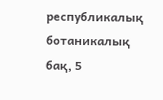республикалық ботаникалық бақ, 5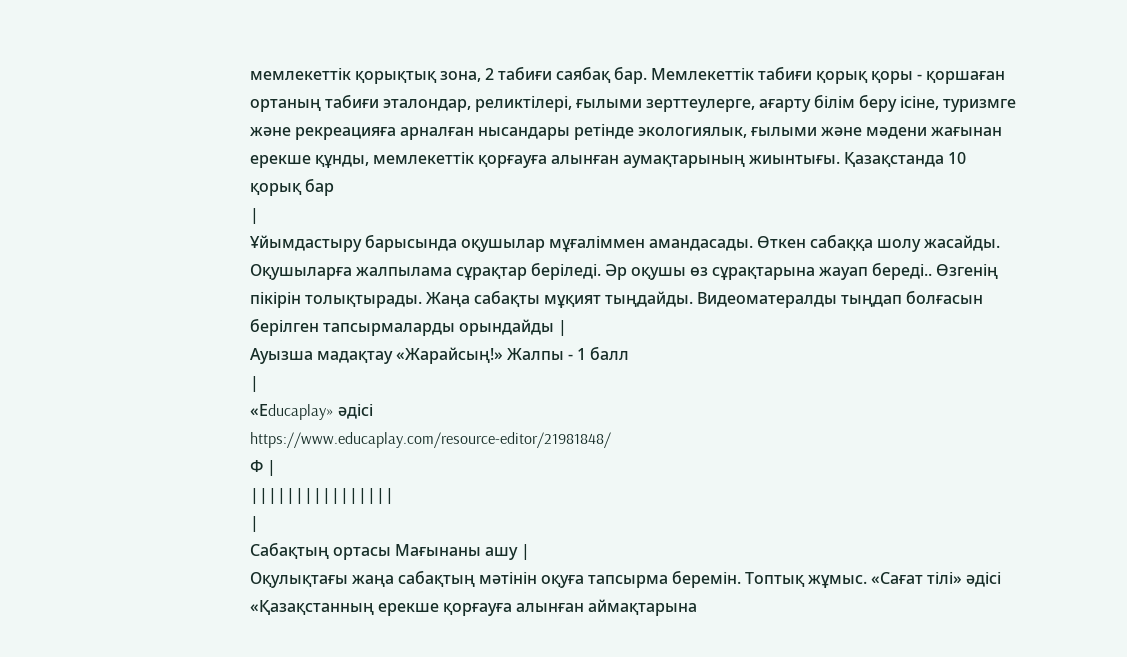мемлекеттік қорықтық зона, 2 табиғи саябақ бар. Мемлекеттік табиғи қорық қоры - қоршаған ортаның табиғи эталондар, реликтілері, ғылыми зерттеулерге, ағарту білім беру ісіне, туризмге және рекреацияға арналған нысандары ретінде экологиялык, ғылыми және мәдени жағынан ерекше құнды, мемлекеттік қорғауға алынған аумақтарының жиынтығы. Қазақстанда 10 қорық бар
|
Ұйымдастыру барысында оқушылар мұғаліммен амандасады. Өткен сабаққа шолу жасайды. Оқушыларға жалпылама сұрақтар беріледі. Әр оқушы өз сұрақтарына жауап береді.. Өзгенің пікірін толықтырады. Жаңа сабақты мұқият тыңдайды. Видеоматералды тыңдап болғасын берілген тапсырмаларды орындайды |
Ауызша мадақтау «Жарайсың!» Жалпы - 1 балл
|
«Еducaplay» әдісі
https://www.educaplay.com/resource-editor/21981848/
Ф |
||||||||||||||||
|
Сабақтың ортасы Мағынаны ашу |
Оқулықтағы жаңа сабақтың мәтінін оқуға тапсырма беремін. Топтық жұмыс. «Сағат тілі» әдісі «Қазақстанның ерекше қорғауға алынған аймақтарына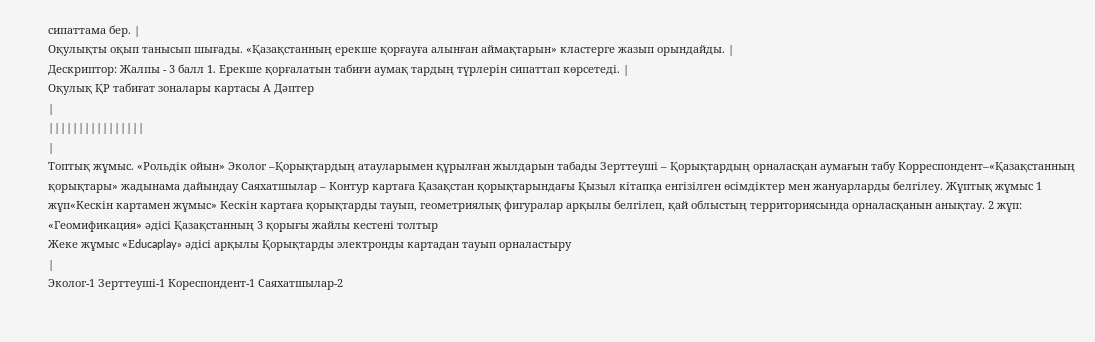сипаттама бер. |
Оқулықты оқып танысып шығады. «Қазақстанның ерекше қорғауға алынған аймақтарын» кластерге жазып орындайды. |
Дескриптор: Жалпы - 3 балл 1. Ерекше қорғалатын табиғи аумақ тардың түрлерін сипаттап көрсетеді. |
Оқулық ҚР табиғат зоналары картасы А Дәптер
|
||||||||||||||||
|
Топтық жұмыс. «Рольдік ойын» Эколог –Қорықтардың атауларымен құрылған жылдарын табады Зерттеуші – Қорықтардың орналасқан аумағын табу Корреспондент–«Қазақстанның қорықтары» жадынама дайындау Саяхатшылар – Контур картаға Қазақстан қорықтарындағы Қызыл кітапқа енгізілген өсімдіктер мен жануарларды белгілеу. Жұптық жұмыс 1 жұп«Кескін картамен жұмыс» Кескін картаға қорықтарды тауып, геометриялық фигуралар арқылы белгілеп, қай облыстың территориясында орналасқанын анықтау. 2 жұп: «Геомификация» әдісі Қазақстанның 3 қорығы жайлы кестені толтыр
Жеке жұмыс «Еducaplay» әдісі арқылы Қорықтарды электронды картадан тауып орналастыру
|
Эколог-1 Зерттеуші-1 Кореспондент-1 Саяхатшылар-2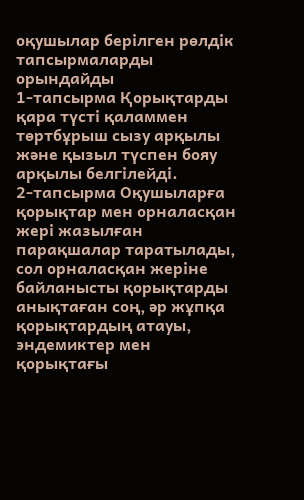оқушылар берілген рөлдік тапсырмаларды орындайды
1-тапсырма Қорықтарды қара түсті қаламмен төртбұрыш сызу арқылы және қызыл түспен бояу арқылы белгілейді.
2-тапсырма Оқушыларға қорықтар мен орналасқан жері жазылған парақшалар таратылады, сол орналасқан жеріне байланысты қорықтарды анықтаған соң, әр жұпқа қорықтардың атауы, эндемиктер мен қорықтағы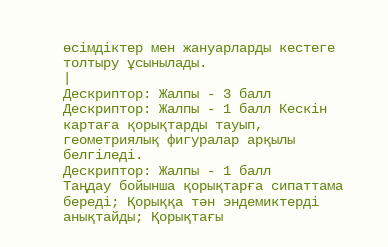өсімдіктер мен жануарларды кестеге толтыру ұсынылады.
|
Дескриптор: Жалпы - 3 балл
Дескриптор: Жалпы - 1 балл Кескін картаға қорықтарды тауып, геометриялық фигуралар арқылы белгіледі.
Дескриптор: Жалпы - 1 балл
Таңдау бойынша қорықтарға сипаттама береді; Қорыққа тән эндемиктерді анықтайды; Қорықтағы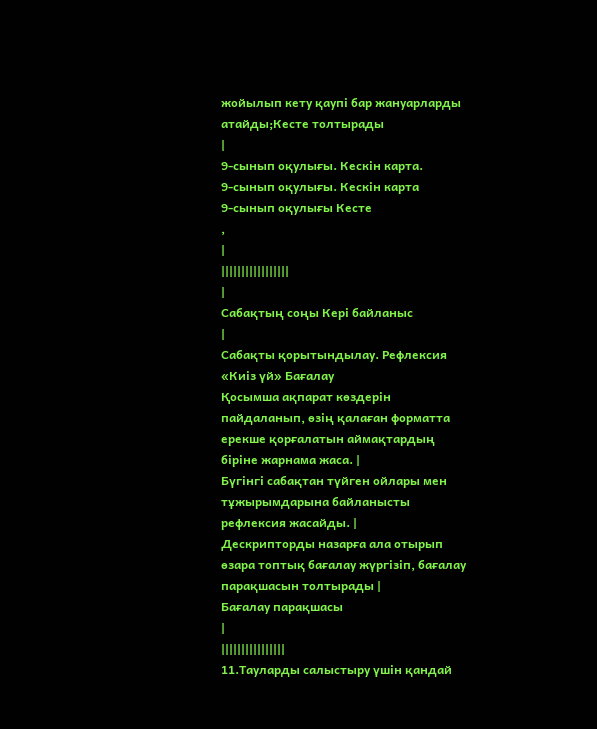жойылып кету қаупі бар жануарларды атайды;Кесте толтырады
|
9-сынып оқулығы. Кескін карта.
9-сынып оқулығы. Кескін карта
9-сынып оқулығы Кесте
,
|
|||||||||||||||||
|
Сабақтың соңы Кері байланыс
|
Сабақты қорытындылау. Рефлексия «Киіз үй» Бағалау
Қосымша ақпарат көздерін пайдаланып, өзің қалаған форматта ерекше қорғалатын аймақтардың біріне жарнама жаса. |
Бүгінгі сабақтан түйген ойлары мен тұжырымдарына байланысты рефлексия жасайды. |
Дескрипторды назарға ала отырып өзара топтық бағалау жүргізіп, бағалау парақшасын толтырады |
Бағалау парақшасы
|
||||||||||||||||
11.Тауларды салыстыру үшін қандай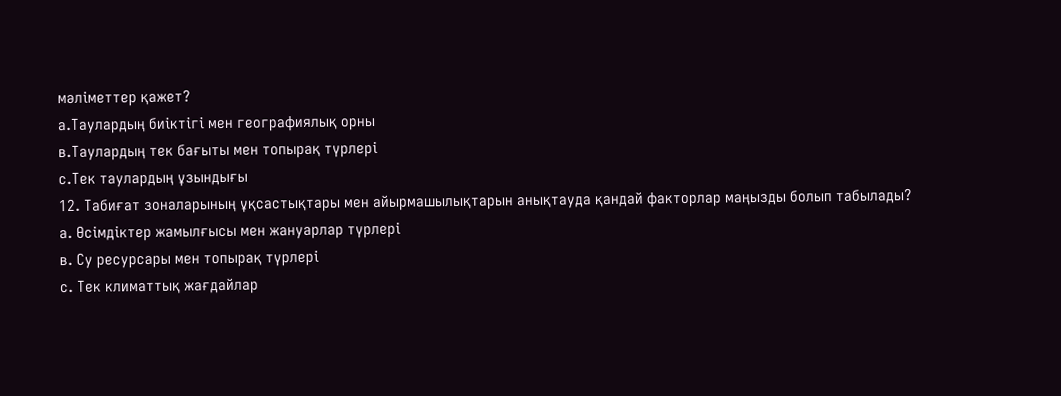мәліметтер қажет?
а.Таулардың биіктігі мен географиялық орны
в.Таулардың тек бағыты мен топырақ түрлері
с.Тек таулардың ұзындығы
12. Табиғат зоналарының ұқсастықтары мен айырмашылықтарын анықтауда қандай факторлар маңызды болып табылады?
а. Өсімдіктер жамылғысы мен жануарлар түрлері
в. Су ресурсары мен топырақ түрлері
с. Тек климаттық жағдайлар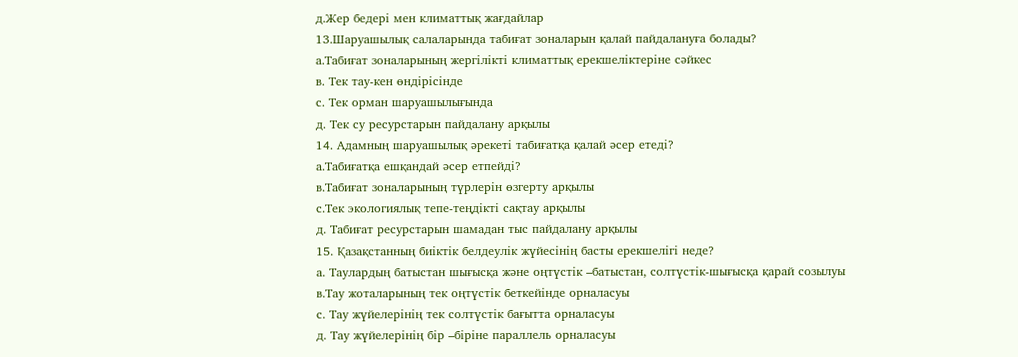д.Жер бедері мен климаттық жағдайлар
13.Шаруашылық салаларында табиғат зоналарын қалай пайдалануға болады?
а.Табиғат зоналарының жергілікті климаттық ерекшеліктеріне сәйкес
в. Тек тау-кен өндірісінде
с. Тек орман шаруашылығында
д. Тек су ресурстарын пайдалану арқылы
14. Адамның шаруашылық әрекеті табиғатқа қалай әсер етеді?
а.Табиғатқа ешқандай әсер етпейді?
в.Табиғат зоналарының түрлерін өзгерту арқылы
с.Тек экологиялық тепе-теңдікті сақтау арқылы
д. Табиғат ресурстарын шамадан тыс пайдалану арқылы
15. Қазақстанның биіктік белдеулік жүйесінің басты ерекшелігі неде?
а. Таулардың батыстан шығысқа және оңтүстік –батыстан, солтүстік-шығысқа қарай созылуы
в.Тау жоталарының тек оңтүстік беткейінде орналасуы
с. Тау жүйелерінің тек солтүстік бағытта орналасуы
д. Тау жүйелерінің бір –біріне параллель орналасуы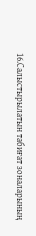16.Салыстырылатын табиғат зоналарының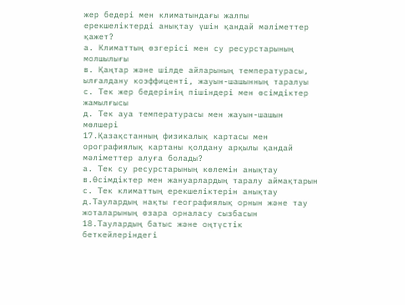жер бедері мен климатындағы жалпы ерекшеліктерді анықтау үшін қандай мәліметтер қажет?
а. Климаттың өзгерісі мен су ресурстарының молшылығы
в. Қаңтар және шілде айларының температурасы, ылғалдану коэффиценті, жауын-шашынның таралуы
с. Тек жер бедерінің пішіндері мен өсімдіктер жамылғысы
д. Тек ауа температурасы мен жауын-шашын мөлшері
17.Қазақстанның физикалық картасы мен орографиялық картаны қолдану арқылы қандай мәліметтер алуға болады?
а. Тек су ресурстарының көлемін анықтау
в.Өсімдіктер мен жануарлардың таралу аймақтарын
с. Тек климаттың ерекшеліктерін анықтау
д.Таулардың нақты географиялық орнын және тау жоталарының өзара орналасу сызбасын
18.Таулардың батыс және оңтүстік беткейлеріндегі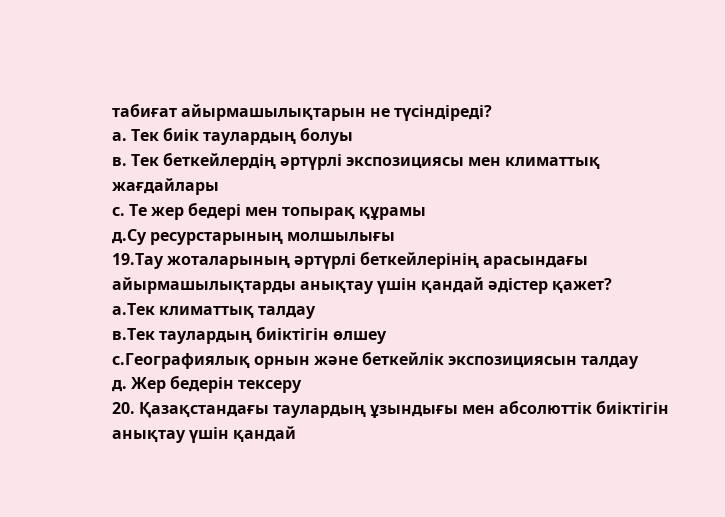табиғат айырмашылықтарын не түсіндіреді?
а. Тек биік таулардың болуы
в. Тек беткейлердің әртүрлі экспозициясы мен климаттық жағдайлары
с. Те жер бедері мен топырақ құрамы
д.Су ресурстарының молшылығы
19.Тау жоталарының әртүрлі беткейлерінің арасындағы айырмашылықтарды анықтау үшін қандай әдістер қажет?
а.Тек климаттық талдау
в.Тек таулардың биіктігін өлшеу
с.Географиялық орнын және беткейлік экспозициясын талдау
д. Жер бедерін тексеру
20. Қазақстандағы таулардың ұзындығы мен абсолюттік биіктігін анықтау үшін қандай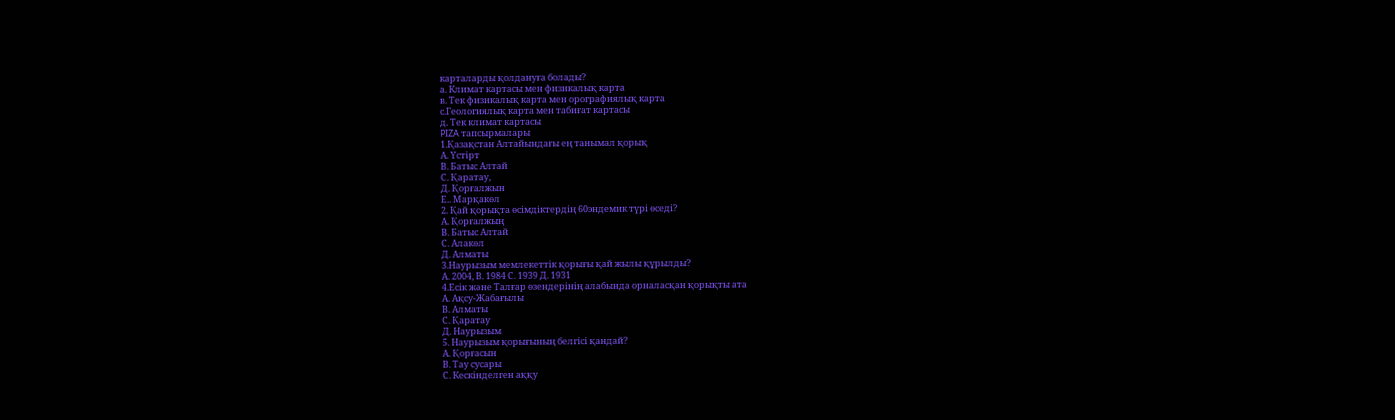карталарды қолдануға болады?
а. Климат картасы мен физикалық карта
в. Тек физикалық карта мен орографиялық карта
с.Геологиялық карта мен табиғат картасы
д. Тек климат картасы
PIZA тапсырмалары
1.Қазақстан Алтайындағы ең танымал қорық
А. Үстірт
В. Батыс Алтай
С. Қаратау,
Д. Қорғалжын
Е.. Марқакөл
2. Қай қорықта өсімдіктердің 60эндемик түрі өседі?
А. Қорғалжың
В. Батыс Алтай
С. Алакөл
Д. Алматы
3.Наурызым мемлекеттік қорығы қай жылы құрылды?
А. 2004, В. 1984 С. 1939 Д. 1931
4.Есік және Талғар өзендерінің алабында орналасқан қорықты ата
А. Ақсу-Жабағылы
В. Алматы
С. Қаратау
Д. Наурызым
5. Наурызым қорығының белгісі қандай?
А. Қорғасын
В. Тау сусары
С. Кескінделген аққу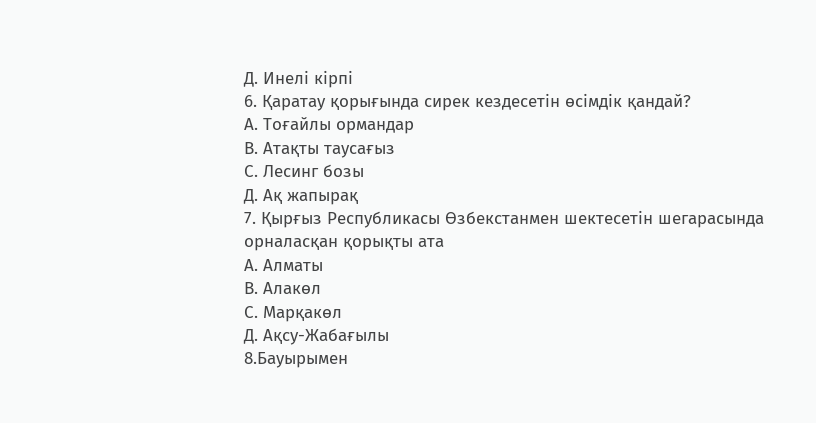Д. Инелі кірпі
6. Қаратау қорығында сирек кездесетін өсімдік қандай?
А. Тоғайлы ормандар
В. Атақты таусағыз
С. Лесинг бозы
Д. Ақ жапырақ
7. Қырғыз Республикасы Өзбекстанмен шектесетін шегарасында орналасқан қорықты ата
А. Алматы
В. Алакөл
С. Марқакөл
Д. Ақсу-Жабағылы
8.Бауырымен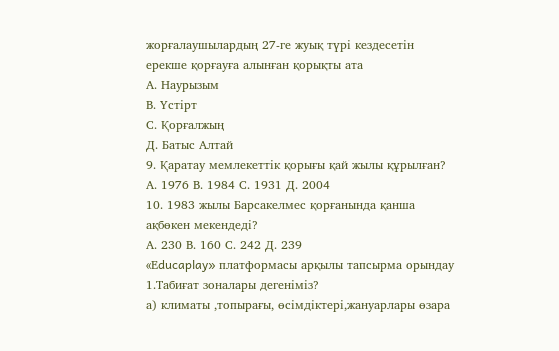жорғалаушылардың 27-ге жуық түрі кездесетін ерекше қорғауға алынған қорықты ата
А. Наурызым
В. Үстірт
С. Қорғалжың
Д. Батыс Алтай
9. Қаратау мемлекеттік қорығы қай жылы құрылған?
А. 1976 В. 1984 С. 1931 Д. 2004
10. 1983 жылы Барсакелмес қорғанында қанша ақбөкен мекендеді?
А. 230 В. 160 С. 242 Д. 239
«Еducaplay» платформасы арқылы тапсырма орындау
1.Табиғат зоналары дегеніміз?
а) климаты ,топырағы, өсімдіктері,жануарлары өзара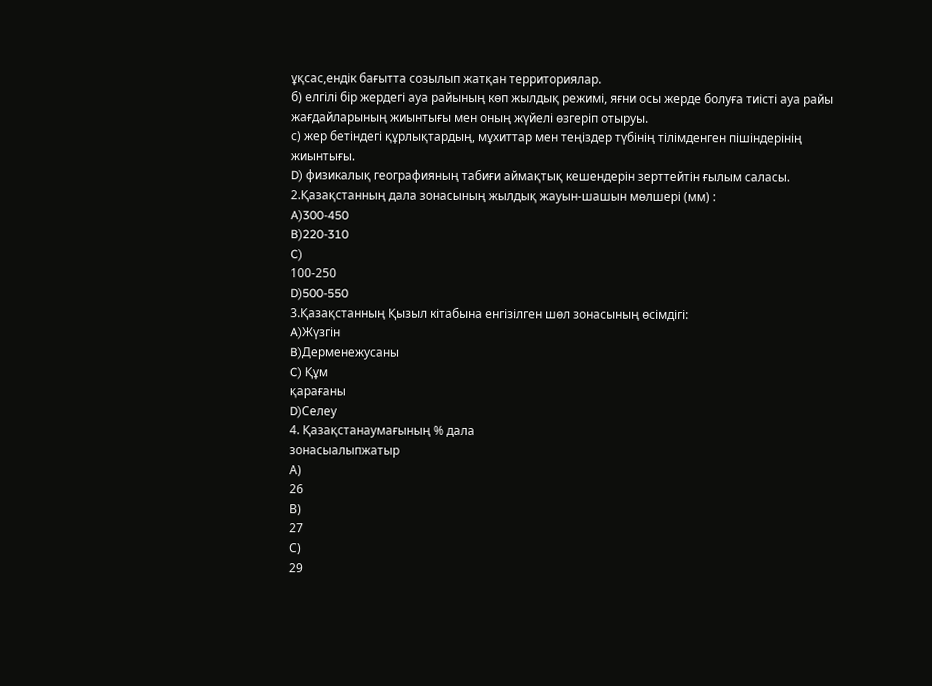ұқсас,ендік бағытта созылып жатқан территориялар.
б) елгілі бір жердегі ауа райының көп жылдық режимі, яғни осы жерде болуға тиісті ауа райы жағдайларының жиынтығы мен оның жүйелі өзгеріп отыруы.
с) жер бетіндегі құрлықтардың, мұхиттар мен теңіздер түбінің тілімденген пішіндерінің жиынтығы.
D) физикалық географияның табиғи аймақтық кешендерін зерттейтін ғылым саласы.
2.Қазақстанның дала зонасының жылдық жауын-шашын мөлшері (мм) :
A)300-450
B)220-310
C)
100-250
D)500-550
3.Қазақстанның Қызыл кітабына енгізілген шөл зонасының өсімдігі:
A)Жүзгін
B)Дерменежусаны
C) Құм
қарағаны
D)Селеу
4. Қазақстанаумағының % дала
зонасыалыпжатыр
А)
26
В)
27
С)
29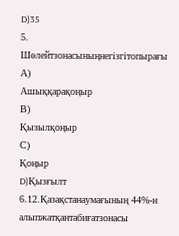D)35
5. Шөлейтзонасыныңнегізгітопырағы
А)
Ашыққарақоңыр
В)
Қызылқоңыр
С)
Қоңыр
D)Қызғылт
6.12.Қазақстанаумағының 44%-н
алыпжатқантабиғатзонасы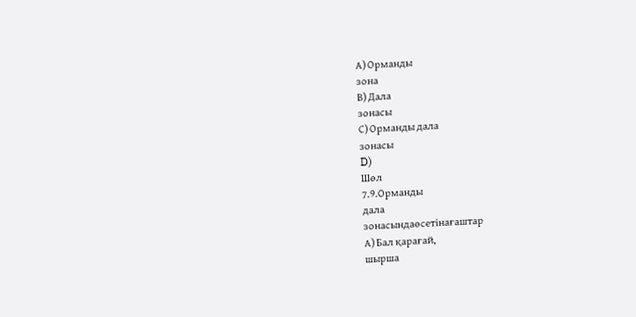А) Орманды
зона
В) Дала
зонасы
С) Орманды дала
зонасы
D)
Шөл
7.9.Орманды
дала
зонасындаөсетінағаштар
А) Бал қарағай,
шырша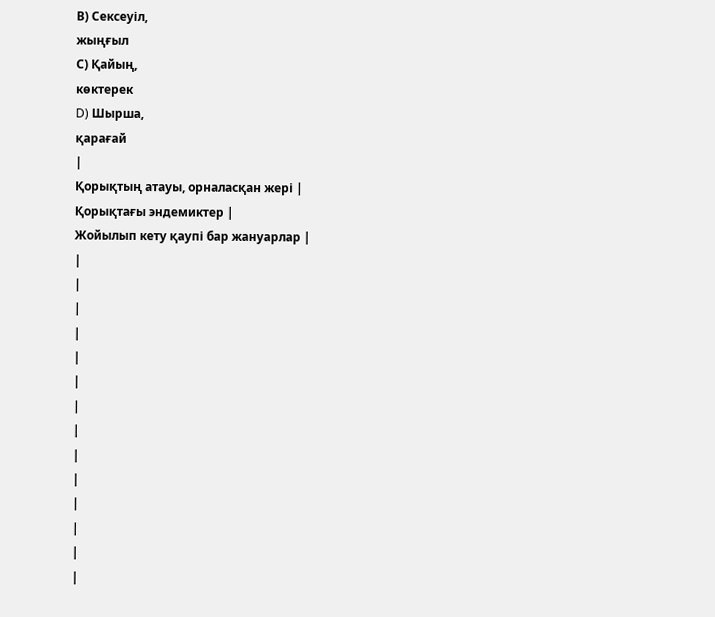В) Сексеуіл,
жыңғыл
С) Қайың,
көктерек
D) Шырша,
қарағай
|
Қорықтың атауы, орналасқан жері |
Қорықтағы эндемиктер |
Жойылып кету қаупі бар жануарлар |
|
|
|
|
|
|
|
|
|
|
|
|
|
|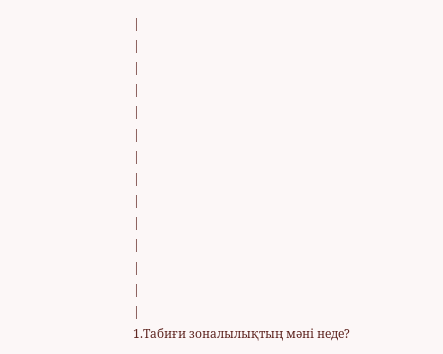|
|
|
|
|
|
|
|
|
|
|
|
|
|
1.Табиғи зоналылықтың мәні неде?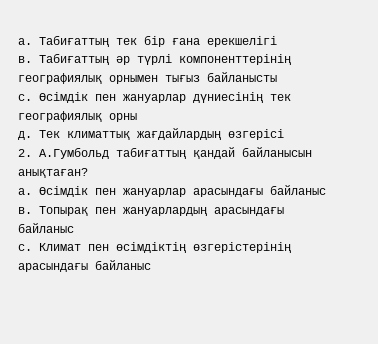а. Табиғаттың тек бір ғана ерекшелігі
в. Табиғаттың әр түрлі компоненттерінің географиялық орнымен тығыз байланысты
с. Өсімдік пен жануарлар дүниесінің тек географиялық орны
д. Тек климаттық жағдайлардың өзгерісі
2. А.Гумбольд табиғаттың қандай байланысын анықтаған?
а. Өсімдік пен жануарлар арасындағы байланыс
в. Топырақ пен жануарлардың арасындағы байланыс
с. Климат пен өсімдіктің өзгерістерінің арасындағы байланыс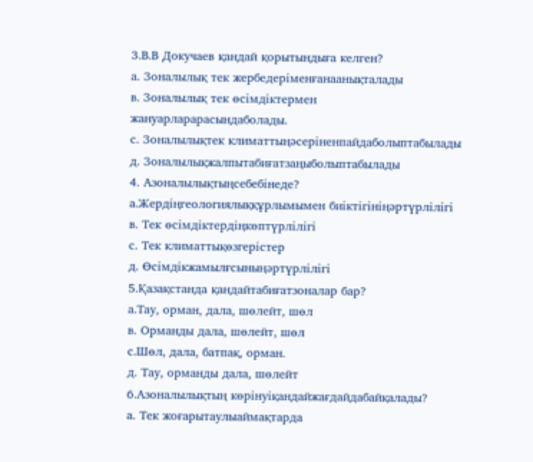3.В.В Докучаев қандай қорытындыға келген?
а. Зоналылық тек жербедеріменғанаанықталады
в. Зоналылық тек өсімдіктермен жануарларарасындаболады.
с. Зоналылықтек климаттыңәсеріненпайдаболыптабылады
д. Зоналылықжалпытабиғатзаңыболыптабылады
4. Азоналылықтыңсебебінеде?
а.Жердіңгеологиялыққұрлымымен биіктігініңәртүрлілігі
в. Тек өсімдіктердіңкөптүрлілігі
с. Тек климаттықөзгерістер
д. Өсімдікжамылғсыныңәртүрлілігі
5.Қазақстанда қандайтабиғатзоналар бар?
а.Тау, орман, дала, шөлейт, шөл
в. Орманды дала, шөлейт, шөл
с.Шөл, дала, батпақ, орман.
д. Тау, орманды дала, шөлейт
6.Азоналылықтың көрінуіқандайжағдайдабайқалады?
а. Тек жоғарытаулыаймақтарда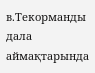в.Текорманды дала аймақтарында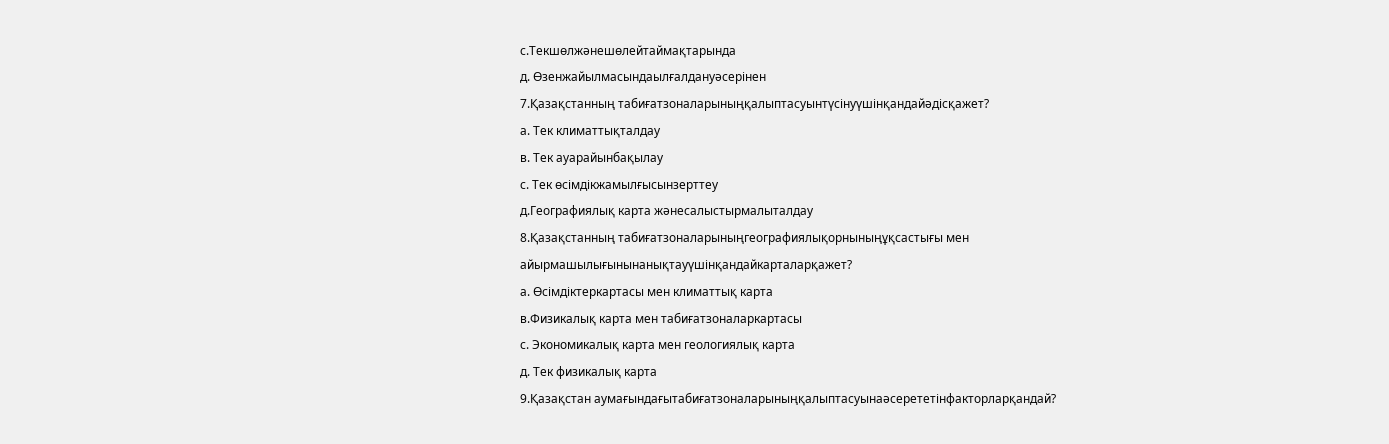с.Текшөлжәнешөлейтаймақтарында
д. Өзенжайылмасындаылғалдануәсерінен
7.Қазақстанның табиғатзоналарыныңқалыптасуынтүсінуүшінқандайәдісқажет?
а. Тек климаттықталдау
в. Тек ауарайынбақылау
с. Тек өсімдікжамылғысынзерттеу
д.Географиялық карта жәнесалыстырмалыталдау
8.Қазақстанның табиғатзоналарыныңгеографиялықорныныңұқсастығы мен айырмашылығынынанықтауүшінқандайкарталарқажет?
а. Өсімдіктеркартасы мен климаттық карта
в.Физикалық карта мен табиғатзоналаркартасы
с. Экономикалық карта мен геологиялық карта
д. Тек физикалық карта
9.Қазақстан аумағындағытабиғатзоналарыныңқалыптасуынаәсерететінфакторларқандай?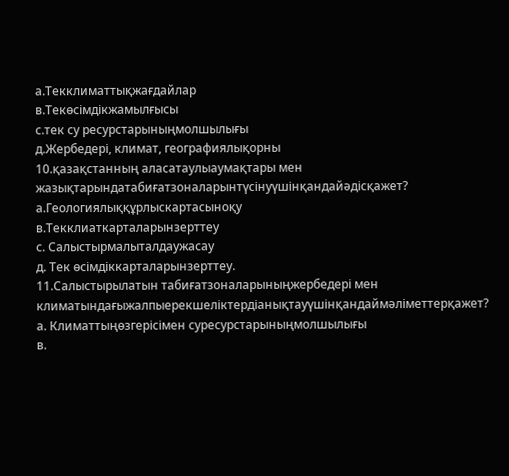а.Текклиматтықжағдайлар
в.Текөсімдікжамылғысы
с.тек су ресурстарыныңмолшылығы
д.Жербедері, климат, географиялықорны
10.қазақстанның аласатаулыаумақтары мен жазықтарындатабиғатзоналарынтүсінуүшінқандайәдісқажет?
а.Геологиялыққұрлыскартасыноқу
в.Текклиаткарталарынзерттеу
с. Салыстырмалыталдаужасау
д. Тек өсімдіккарталарынзерттеу.
11.Салыстырылатын табиғатзоналарыныңжербедері мен климатындағыжалпыерекшеліктердіанықтауүшінқандаймәліметтерқажет?
а. Климаттыңөзгерісімен суресурстарыныңмолшылығы
в.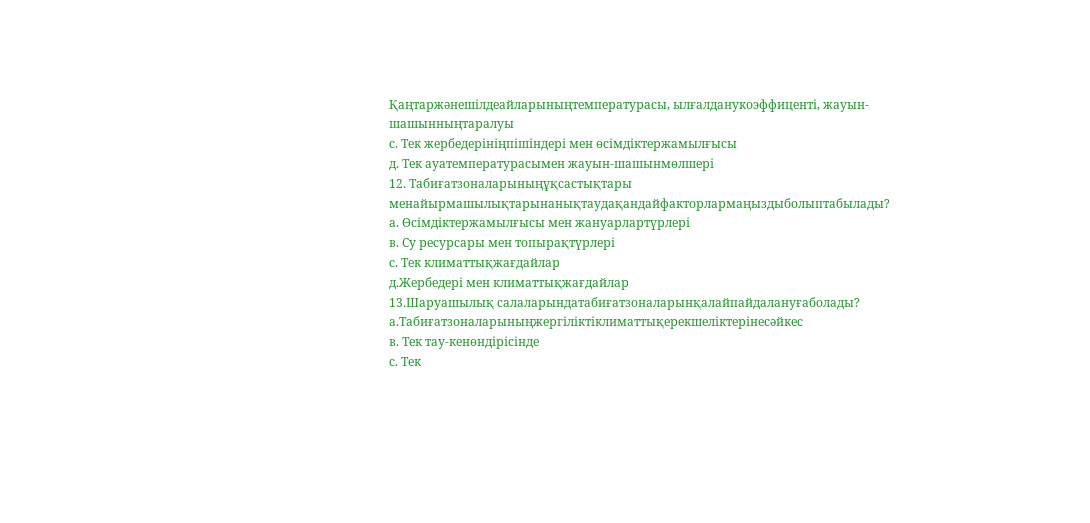Қаңтаржәнешілдеайларыныңтемпературасы, ылғалданукоэффиценті, жауын-шашынныңтаралуы
с. Тек жербедерініңпішіндері мен өсімдіктержамылғысы
д. Тек ауатемпературасымен жауын-шашынмөлшері
12. Табиғатзоналарыныңұқсастықтары менайырмашылықтарынанықтаудақандайфакторлармаңыздыболыптабылады?
а. Өсімдіктержамылғысы мен жануарлартүрлері
в. Су ресурсары мен топырақтүрлері
с. Тек климаттықжағдайлар
д.Жербедері мен климаттықжағдайлар
13.Шаруашылық салаларындатабиғатзоналарынқалайпайдалануғаболады?
а.Табиғатзоналарыныңжергіліктіклиматтықерекшеліктерінесәйкес
в. Тек тау-кенөндірісінде
с. Тек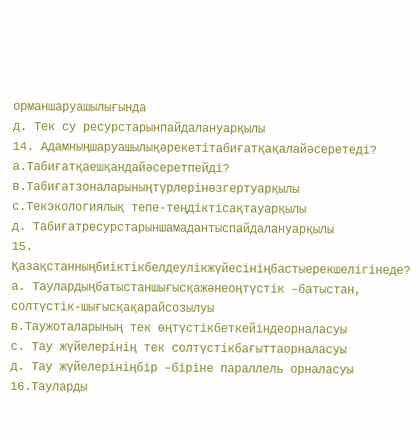орманшаруашылығында
д. Тек су ресурстарынпайдалануарқылы
14. Адамныңшаруашылықәрекетітабиғатқақалайәсеретеді?
а.Табиғатқаешқандайәсеретпейді?
в.Табиғатзоналарыныңтүрлерінөзгертуарқылы
с.Текэкологиялық тепе-теңдіктісақтауарқылы
д. Табиғатресурстарыншамадантыспайдалануарқылы
15. Қазақстанныңбиіктікбелдеулікжүйесініңбастыерекшелігінеде?
а. Таулардыңбатыстаншығысқажәнеоңтүстік –батыстан, солтүстік-шығысқақарайсозылуы
в.Таужоталарының тек өңтүстікбеткейіндеорналасуы
с. Тау жүйелерінің тек солтүстікбағыттаорналасуы
д. Тау жүйелерініңбір –біріне параллель орналасуы
16.Тауларды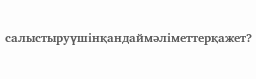салыстыруүшінқандаймәліметтерқажет?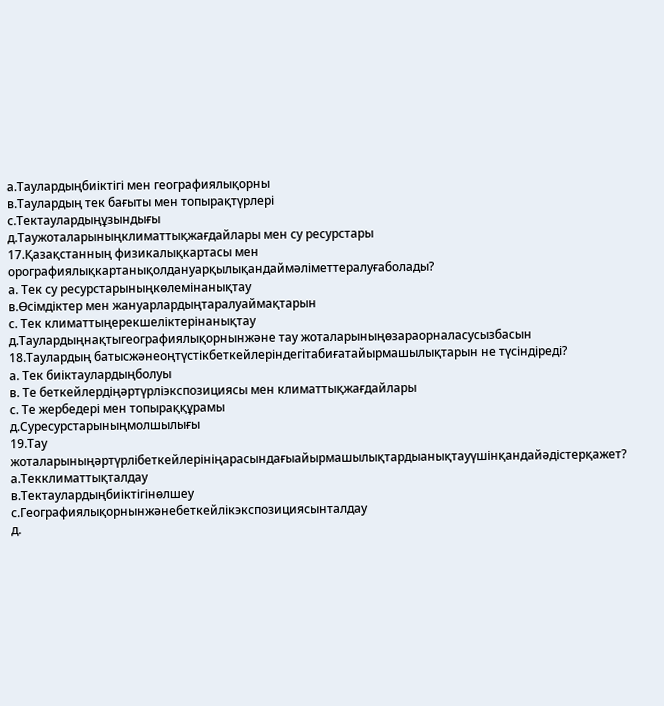а.Таулардыңбиіктігі мен географиялықорны
в.Таулардың тек бағыты мен топырақтүрлері
с.Тектаулардыңұзындығы
д.Таужоталарыныңклиматтықжағдайлары мен су ресурстары
17.Қазақстанның физикалықкартасы мен орографиялықкартанықолдануарқылықандаймәліметтералуғаболады?
а. Тек су ресурстарыныңкөлемінанықтау
в.Өсімдіктер мен жануарлардыңтаралуаймақтарын
с. Тек климаттыңерекшеліктерінанықтау
д.Таулардыңнақтыгеографиялықорнынжәне тау жоталарыныңөзараорналасусызбасын
18.Таулардың батысжәнеоңтүстікбеткейлеріндегітабиғатайырмашылықтарын не түсіндіреді?
а. Тек биіктаулардыңболуы
в. Те беткейлердіңәртүрліэкспозициясы мен климаттықжағдайлары
с. Те жербедері мен топыраққұрамы
д.Суресурстарыныңмолшылығы
19.Тау жоталарыныңәртүрлібеткейлерініңарасындағыайырмашылықтардыанықтауүшінқандайәдістерқажет?
а.Текклиматтықталдау
в.Тектаулардыңбиіктігінөлшеу
с.Географиялықорнынжәнебеткейлікэкспозициясынталдау
д.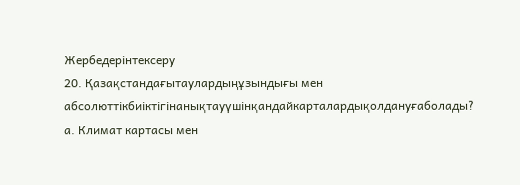Жербедерінтексеру
20. Қазақстандағытаулардыңұзындығы мен абсолюттікбиіктігінанықтауүшінқандайкарталардықолдануғаболады?
а. Климат картасы мен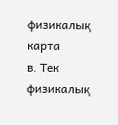физикалық карта
в. Тек физикалық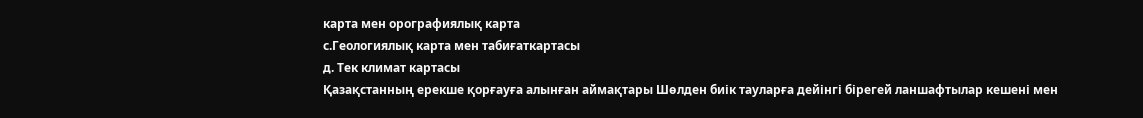карта мен орографиялық карта
с.Геологиялық карта мен табиғаткартасы
д. Тек климат картасы
Қазақстанның ерекше қорғауға алынған аймақтары Шөлден биік тауларға дейінгі бірегей ланшафтылар кешені мен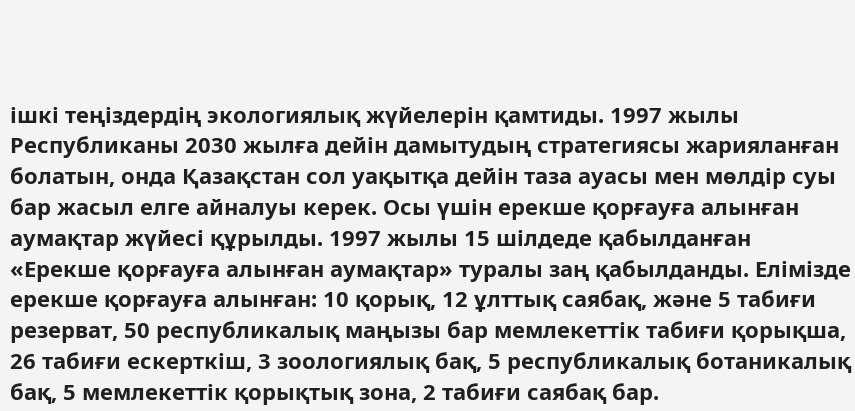ішкі теңіздердің экологиялық жүйелерін қамтиды. 1997 жылы Республиканы 2030 жылға дейін дамытудың стратегиясы жарияланған болатын, онда Қазақстан сол уақытқа дейін таза ауасы мен мөлдір суы бар жасыл елге айналуы керек. Осы үшін ерекше қорғауға алынған аумақтар жүйесі құрылды. 1997 жылы 15 шілдеде қабылданған «Ерекше қорғауға алынған аумақтар» туралы заң қабылданды. Елімізде ерекше қорғауға алынған: 10 қорық, 12 ұлттық саябақ, және 5 табиғи резерват, 50 республикалық маңызы бар мемлекеттік табиғи қорықша, 26 табиғи ескерткіш, 3 зоологиялық бақ, 5 республикалық ботаникалық бақ, 5 мемлекеттік қорықтық зона, 2 табиғи саябақ бар.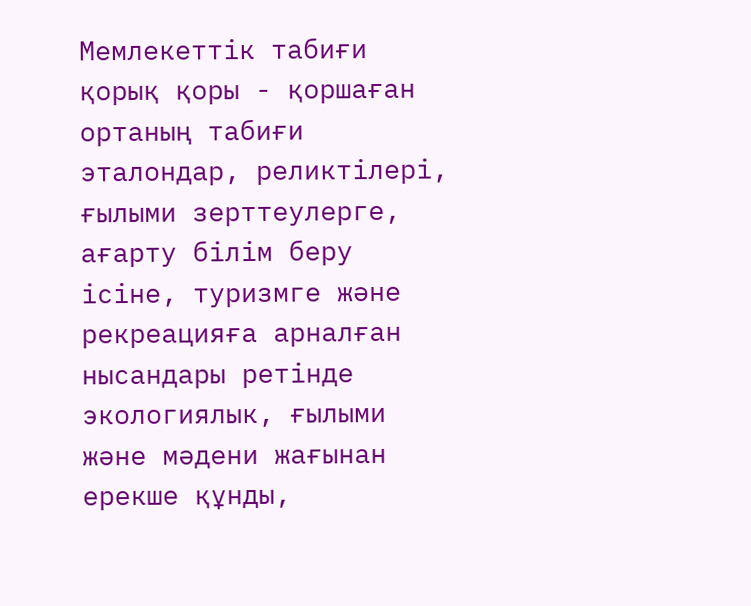Мемлекеттік табиғи қорық қоры - қоршаған ортаның табиғи эталондар, реликтілері, ғылыми зерттеулерге, ағарту білім беру ісіне, туризмге және рекреацияға арналған нысандары ретінде экологиялык, ғылыми және мәдени жағынан ерекше құнды,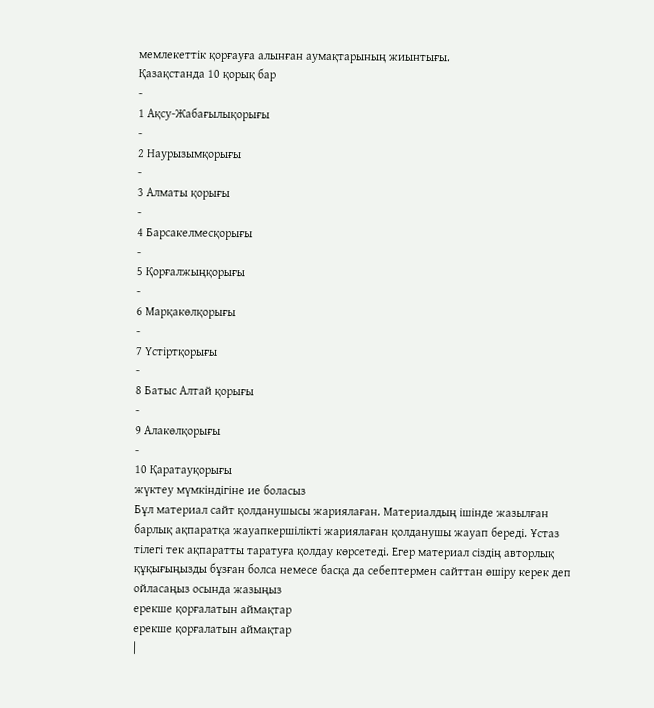мемлекеттік қорғауға алынған аумақтарының жиынтығы.
Қазақстанда 10 қорық бар
-
1 Ақсу-Жабағылықорығы
-
2 Наурызымқорығы
-
3 Алматы қорығы
-
4 Барсакелмесқорығы
-
5 Қорғалжыңқорығы
-
6 Марқакөлқорығы
-
7 Үстіртқорығы
-
8 Батыс Алтай қорығы
-
9 Алакөлқорығы
-
10 Қаратауқорығы
жүктеу мүмкіндігіне ие боласыз
Бұл материал сайт қолданушысы жариялаған. Материалдың ішінде жазылған барлық ақпаратқа жауапкершілікті жариялаған қолданушы жауап береді. Ұстаз тілегі тек ақпаратты таратуға қолдау көрсетеді. Егер материал сіздің авторлық құқығыңызды бұзған болса немесе басқа да себептермен сайттан өшіру керек деп ойласаңыз осында жазыңыз
ерекше қорғалатын аймақтар
ерекше қорғалатын аймақтар
|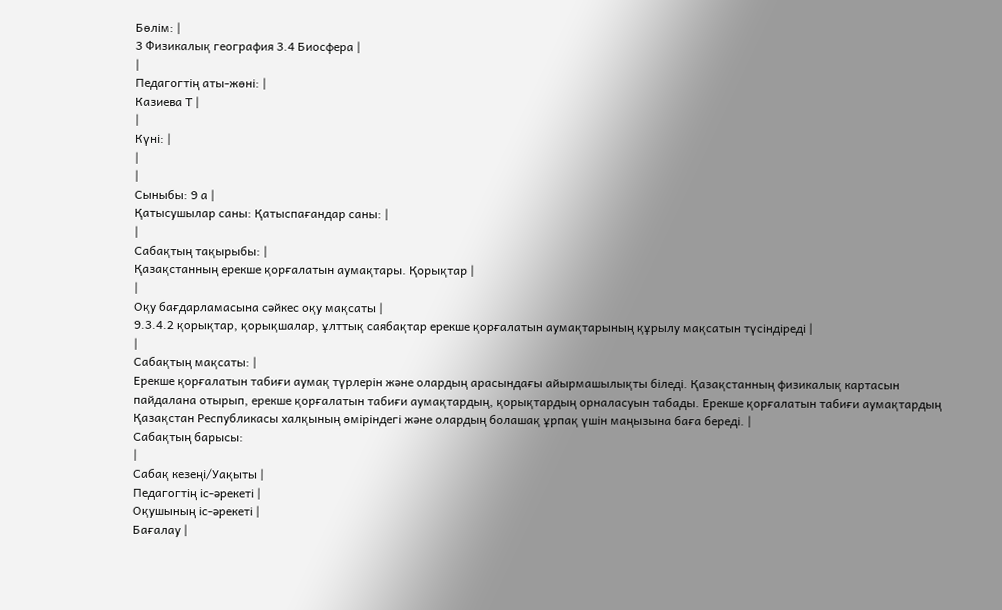Бөлім: |
3 Физикалық география 3.4 Биосфера |
|
Педагогтің аты-жөні: |
Казиева Т |
|
Күні: |
|
|
Сыныбы: 9 а |
Қатысушылар саны: Қатыспағандар саны: |
|
Сабақтың тақырыбы: |
Қазақстанның ерекше қорғалатын аумақтары. Қорықтар |
|
Оқу бағдарламасына сәйкес оқу мақсаты |
9.3.4.2 қорықтар, қорықшалар, ұлттық саябақтар ерекше қорғалатын аумақтарының құрылу мақсатын түсіндіреді |
|
Сабақтың мақсаты: |
Ерекше қорғалатын табиғи аумақ түрлерін және олардың арасындағы айырмашылықты біледі. Қазақстанның физикалық картасын пайдалана отырып, ерекше қорғалатын табиғи аумақтардың, қорықтардың орналасуын табады. Ерекше қорғалатын табиғи аумақтардың Қазақстан Республикасы халқының өміріндегі және олардың болашақ ұрпақ үшін маңызына баға береді. |
Сабақтың барысы:
|
Сабақ кезеңі/Уақыты |
Педагогтің іс-әрекеті |
Оқушының іс-әрекеті |
Бағалау |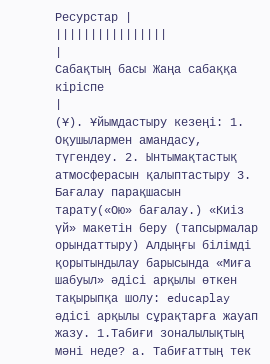Ресурстар |
||||||||||||||||
|
Сабақтың басы Жаңа сабаққа кіріспе
|
(Ұ). Ұйымдастыру кезеңі: 1. Оқушылармен амандасу, түгендеу. 2. Ынтымақтастық атмосферасын қалыптастыру 3. Бағалау парақшасын тарату(«Ою» бағалау.) «Киіз үй» макетін беру (тапсырмалар орындаттыру) Алдыңғы білімді қорытындылау барысында «Миға шабуыл» әдісі арқылы өткен тақырыпқа шолу: educaplay әдісі арқылы сұрақтарға жауап жазу. 1.Табиғи зоналылықтың мәні неде? а. Табиғаттың тек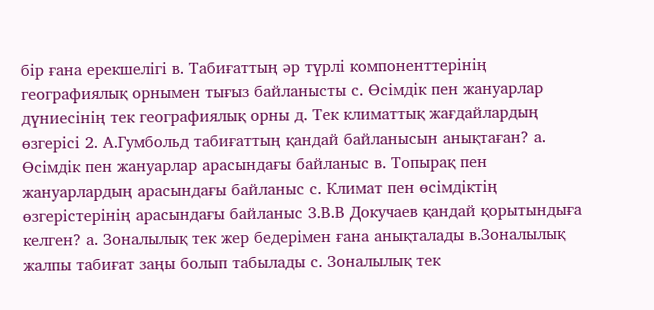бір ғана ерекшелігі в. Табиғаттың әр түрлі компоненттерінің географиялық орнымен тығыз байланысты с. Өсімдік пен жануарлар дүниесінің тек географиялық орны д. Тек климаттық жағдайлардың өзгерісі 2. А.Гумбольд табиғаттың қандай байланысын анықтаған? а. Өсімдік пен жануарлар арасындағы байланыс в. Топырақ пен жануарлардың арасындағы байланыс с. Климат пен өсімдіктің өзгерістерінің арасындағы байланыс 3.В.В Докучаев қандай қорытындыға келген? а. Зоналылық тек жер бедерімен ғана анықталады в.Зоналылық жалпы табиғат заңы болып табылады с. Зоналылық тек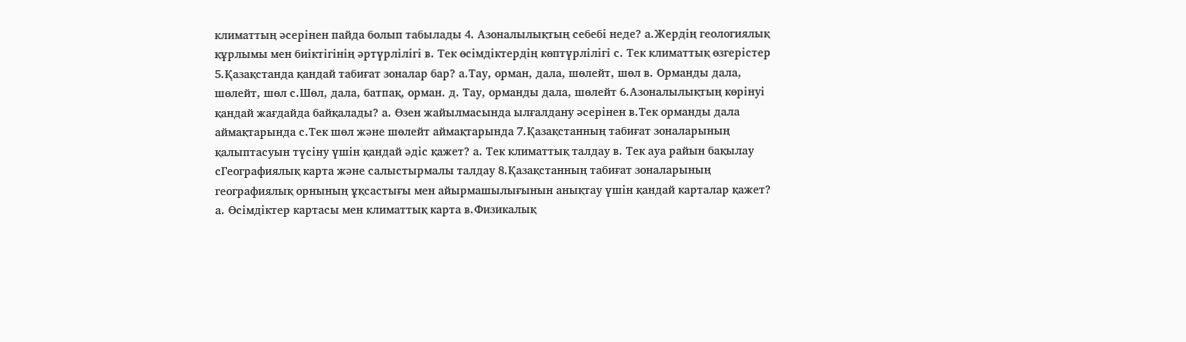климаттың әсерінен пайда болып табылады 4. Азоналылықтың себебі неде? а.Жердің геологиялық құрлымы мен биіктігінің әртүрлілігі в. Тек өсімдіктердің көптүрлілігі с. Тек климаттық өзгерістер 5.Қазақстанда қандай табиғат зоналар бар? а.Тау, орман, дала, шөлейт, шөл в. Орманды дала, шөлейт, шөл с.Шөл, дала, батпақ, орман. д. Тау, орманды дала, шөлейт 6.Азоналылықтың көрінуі қандай жағдайда байқалады? а. Өзен жайылмасында ылғалдану әсерінен в.Тек орманды дала аймақтарында с.Тек шөл және шөлейт аймақтарында 7.Қазақстанның табиғат зоналарының қалыптасуын түсіну үшін қандай әдіс қажет? а. Тек климаттық талдау в. Тек ауа райын бақылау сГеографиялық карта және салыстырмалы талдау 8.Қазақстанның табиғат зоналарының географиялық орнының ұқсастығы мен айырмашылығынын анықтау үшін қандай карталар қажет? а. Өсімдіктер картасы мен климаттық карта в.Физикалық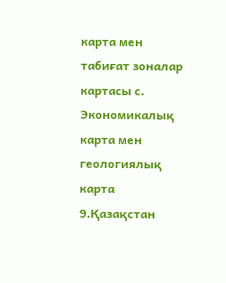карта мен табиғат зоналар картасы с. Экономикалық карта мен геологиялық карта 9.Қазақстан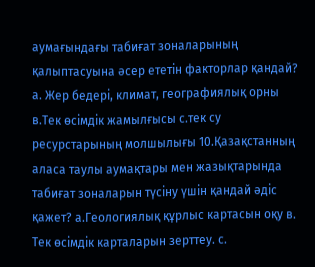аумағындағы табиғат зоналарының қалыптасуына әсер ететін факторлар қандай? а. Жер бедері, климат, географиялық орны в.Тек өсімдік жамылғысы с.тек су ресурстарының молшылығы 10.Қазақстанның аласа таулы аумақтары мен жазықтарында табиғат зоналарын түсіну үшін қандай әдіс қажет? а.Геологиялық құрлыс картасын оқу в. Тек өсімдік карталарын зерттеу. с.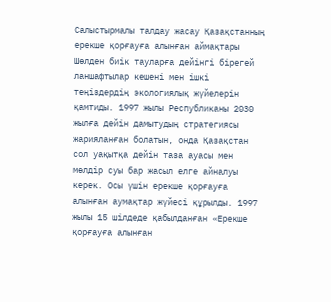Салыстырмалы талдау жасау Қазақстанның ерекше қорғауға алынған аймақтары Шөлден биік тауларға дейінгі бірегей ланшафтылар кешені мен ішкі теңіздердің экологиялық жүйелерін қамтиды. 1997 жылы Республиканы 2030 жылға дейін дамытудың стратегиясы жарияланған болатын, онда Қазақстан сол уақытқа дейін таза ауасы мен мөлдір суы бар жасыл елге айналуы керек. Осы үшін ерекше қорғауға алынған аумақтар жүйесі құрылды. 1997 жылы 15 шілдеде қабылданған «Ерекше қорғауға алынған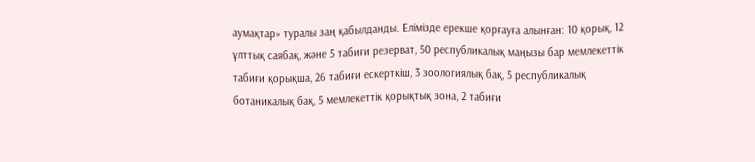аумақтар» туралы заң қабылданды. Елімізде ерекше қорғауға алынған: 10 қорық, 12 ұлттық саябақ, және 5 табиғи резерват, 50 республикалық маңызы бар мемлекеттік табиғи қорықша, 26 табиғи ескерткіш, 3 зоологиялық бақ, 5 республикалық ботаникалық бақ, 5 мемлекеттік қорықтық зона, 2 табиғи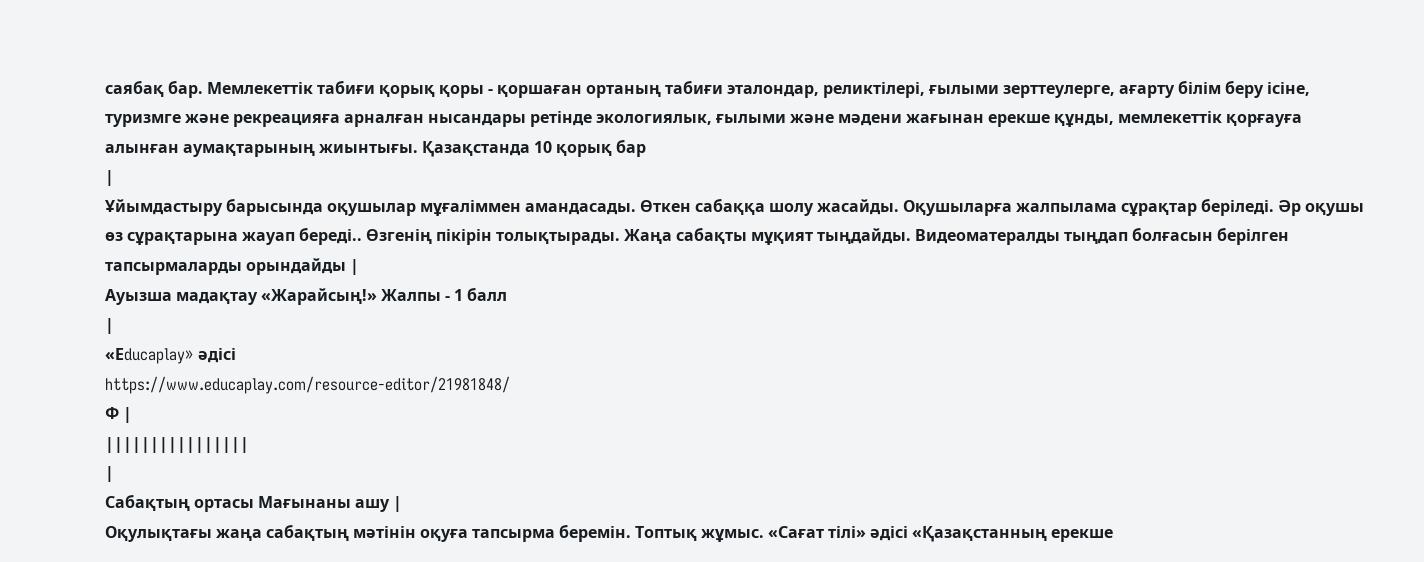саябақ бар. Мемлекеттік табиғи қорық қоры - қоршаған ортаның табиғи эталондар, реликтілері, ғылыми зерттеулерге, ағарту білім беру ісіне, туризмге және рекреацияға арналған нысандары ретінде экологиялык, ғылыми және мәдени жағынан ерекше құнды, мемлекеттік қорғауға алынған аумақтарының жиынтығы. Қазақстанда 10 қорық бар
|
Ұйымдастыру барысында оқушылар мұғаліммен амандасады. Өткен сабаққа шолу жасайды. Оқушыларға жалпылама сұрақтар беріледі. Әр оқушы өз сұрақтарына жауап береді.. Өзгенің пікірін толықтырады. Жаңа сабақты мұқият тыңдайды. Видеоматералды тыңдап болғасын берілген тапсырмаларды орындайды |
Ауызша мадақтау «Жарайсың!» Жалпы - 1 балл
|
«Еducaplay» әдісі
https://www.educaplay.com/resource-editor/21981848/
Ф |
||||||||||||||||
|
Сабақтың ортасы Мағынаны ашу |
Оқулықтағы жаңа сабақтың мәтінін оқуға тапсырма беремін. Топтық жұмыс. «Сағат тілі» әдісі «Қазақстанның ерекше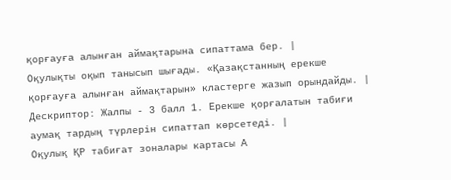қорғауға алынған аймақтарына сипаттама бер. |
Оқулықты оқып танысып шығады. «Қазақстанның ерекше қорғауға алынған аймақтарын» кластерге жазып орындайды. |
Дескриптор: Жалпы - 3 балл 1. Ерекше қорғалатын табиғи аумақ тардың түрлерін сипаттап көрсетеді. |
Оқулық ҚР табиғат зоналары картасы А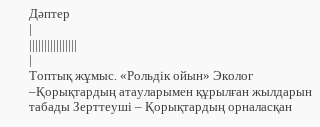Дәптер
|
||||||||||||||||
|
Топтық жұмыс. «Рольдік ойын» Эколог –Қорықтардың атауларымен құрылған жылдарын табады Зерттеуші – Қорықтардың орналасқан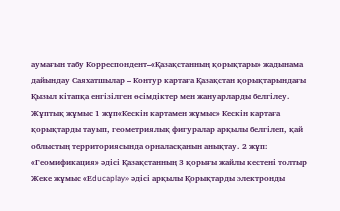аумағын табу Корреспондент–«Қазақстанның қорықтары» жадынама дайындау Саяхатшылар – Контур картаға Қазақстан қорықтарындағы Қызыл кітапқа енгізілген өсімдіктер мен жануарларды белгілеу. Жұптық жұмыс 1 жұп«Кескін картамен жұмыс» Кескін картаға қорықтарды тауып, геометриялық фигуралар арқылы белгілеп, қай облыстың территориясында орналасқанын анықтау. 2 жұп: «Геомификация» әдісі Қазақстанның 3 қорығы жайлы кестені толтыр
Жеке жұмыс «Еducaplay» әдісі арқылы Қорықтарды электронды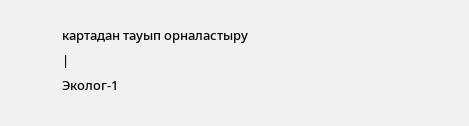картадан тауып орналастыру
|
Эколог-1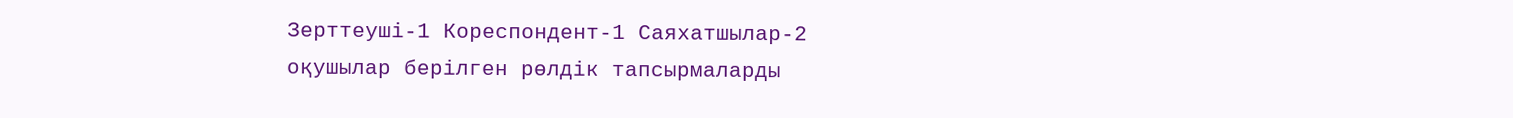Зерттеуші-1 Кореспондент-1 Саяхатшылар-2 оқушылар берілген рөлдік тапсырмаларды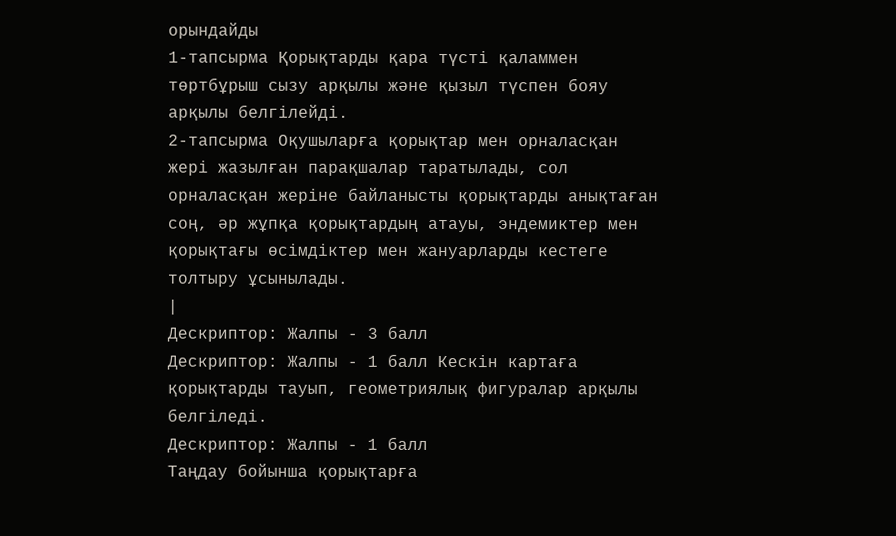орындайды
1-тапсырма Қорықтарды қара түсті қаламмен төртбұрыш сызу арқылы және қызыл түспен бояу арқылы белгілейді.
2-тапсырма Оқушыларға қорықтар мен орналасқан жері жазылған парақшалар таратылады, сол орналасқан жеріне байланысты қорықтарды анықтаған соң, әр жұпқа қорықтардың атауы, эндемиктер мен қорықтағы өсімдіктер мен жануарларды кестеге толтыру ұсынылады.
|
Дескриптор: Жалпы - 3 балл
Дескриптор: Жалпы - 1 балл Кескін картаға қорықтарды тауып, геометриялық фигуралар арқылы белгіледі.
Дескриптор: Жалпы - 1 балл
Таңдау бойынша қорықтарға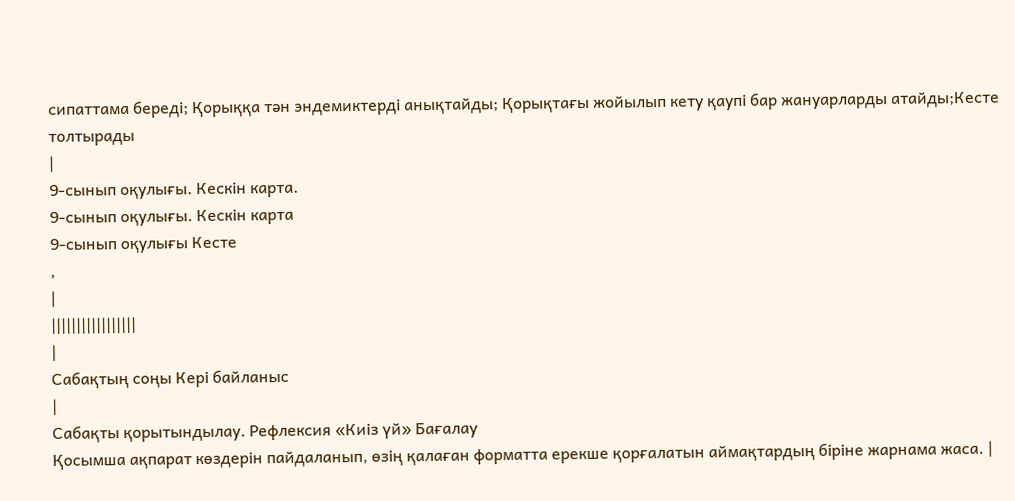сипаттама береді; Қорыққа тән эндемиктерді анықтайды; Қорықтағы жойылып кету қаупі бар жануарларды атайды;Кесте толтырады
|
9-сынып оқулығы. Кескін карта.
9-сынып оқулығы. Кескін карта
9-сынып оқулығы Кесте
,
|
|||||||||||||||||
|
Сабақтың соңы Кері байланыс
|
Сабақты қорытындылау. Рефлексия «Киіз үй» Бағалау
Қосымша ақпарат көздерін пайдаланып, өзің қалаған форматта ерекше қорғалатын аймақтардың біріне жарнама жаса. |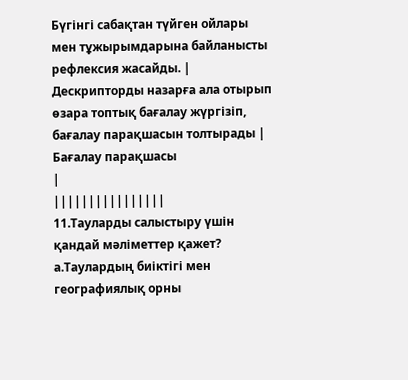Бүгінгі сабақтан түйген ойлары мен тұжырымдарына байланысты рефлексия жасайды. |
Дескрипторды назарға ала отырып өзара топтық бағалау жүргізіп, бағалау парақшасын толтырады |
Бағалау парақшасы
|
||||||||||||||||
11.Тауларды салыстыру үшін қандай мәліметтер қажет?
а.Таулардың биіктігі мен географиялық орны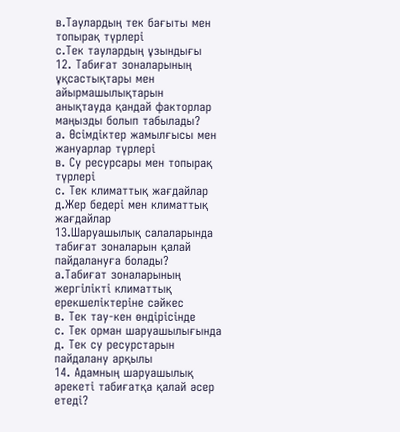в.Таулардың тек бағыты мен топырақ түрлері
с.Тек таулардың ұзындығы
12. Табиғат зоналарының ұқсастықтары мен айырмашылықтарын анықтауда қандай факторлар маңызды болып табылады?
а. Өсімдіктер жамылғысы мен жануарлар түрлері
в. Су ресурсары мен топырақ түрлері
с. Тек климаттық жағдайлар
д.Жер бедері мен климаттық жағдайлар
13.Шаруашылық салаларында табиғат зоналарын қалай пайдалануға болады?
а.Табиғат зоналарының жергілікті климаттық ерекшеліктеріне сәйкес
в. Тек тау-кен өндірісінде
с. Тек орман шаруашылығында
д. Тек су ресурстарын пайдалану арқылы
14. Адамның шаруашылық әрекеті табиғатқа қалай әсер етеді?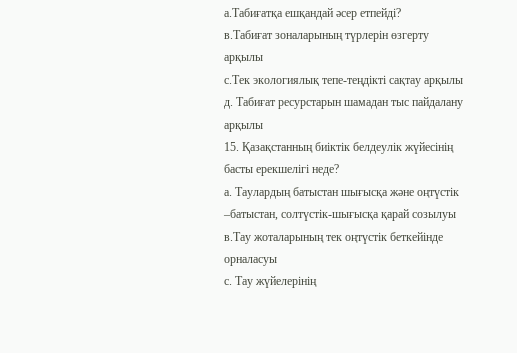а.Табиғатқа ешқандай әсер етпейді?
в.Табиғат зоналарының түрлерін өзгерту арқылы
с.Тек экологиялық тепе-теңдікті сақтау арқылы
д. Табиғат ресурстарын шамадан тыс пайдалану арқылы
15. Қазақстанның биіктік белдеулік жүйесінің басты ерекшелігі неде?
а. Таулардың батыстан шығысқа және оңтүстік –батыстан, солтүстік-шығысқа қарай созылуы
в.Тау жоталарының тек оңтүстік беткейінде орналасуы
с. Тау жүйелерінің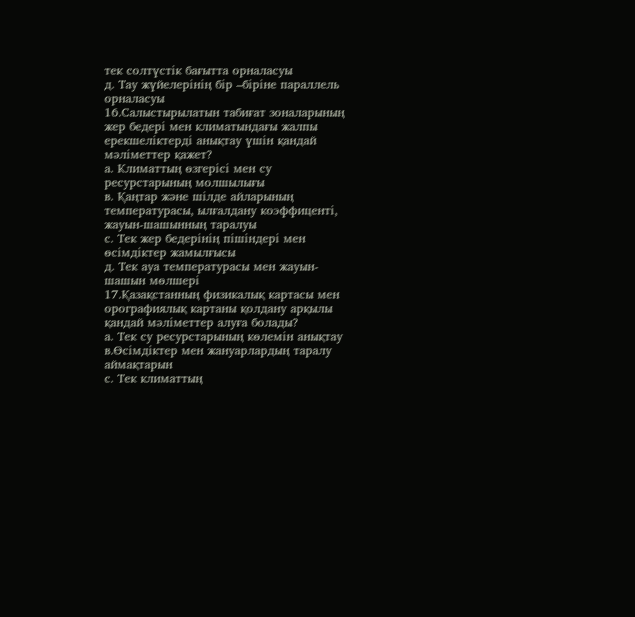тек солтүстік бағытта орналасуы
д. Тау жүйелерінің бір –біріне параллель орналасуы
16.Салыстырылатын табиғат зоналарының жер бедері мен климатындағы жалпы ерекшеліктерді анықтау үшін қандай мәліметтер қажет?
а. Климаттың өзгерісі мен су ресурстарының молшылығы
в. Қаңтар және шілде айларының температурасы, ылғалдану коэффиценті, жауын-шашынның таралуы
с. Тек жер бедерінің пішіндері мен өсімдіктер жамылғысы
д. Тек ауа температурасы мен жауын-шашын мөлшері
17.Қазақстанның физикалық картасы мен орографиялық картаны қолдану арқылы қандай мәліметтер алуға болады?
а. Тек су ресурстарының көлемін анықтау
в.Өсімдіктер мен жануарлардың таралу аймақтарын
с. Тек климаттың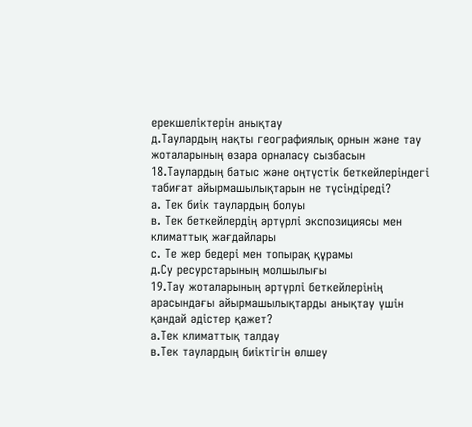ерекшеліктерін анықтау
д.Таулардың нақты географиялық орнын және тау жоталарының өзара орналасу сызбасын
18.Таулардың батыс және оңтүстік беткейлеріндегі табиғат айырмашылықтарын не түсіндіреді?
а. Тек биік таулардың болуы
в. Тек беткейлердің әртүрлі экспозициясы мен климаттық жағдайлары
с. Те жер бедері мен топырақ құрамы
д.Су ресурстарының молшылығы
19.Тау жоталарының әртүрлі беткейлерінің арасындағы айырмашылықтарды анықтау үшін қандай әдістер қажет?
а.Тек климаттық талдау
в.Тек таулардың биіктігін өлшеу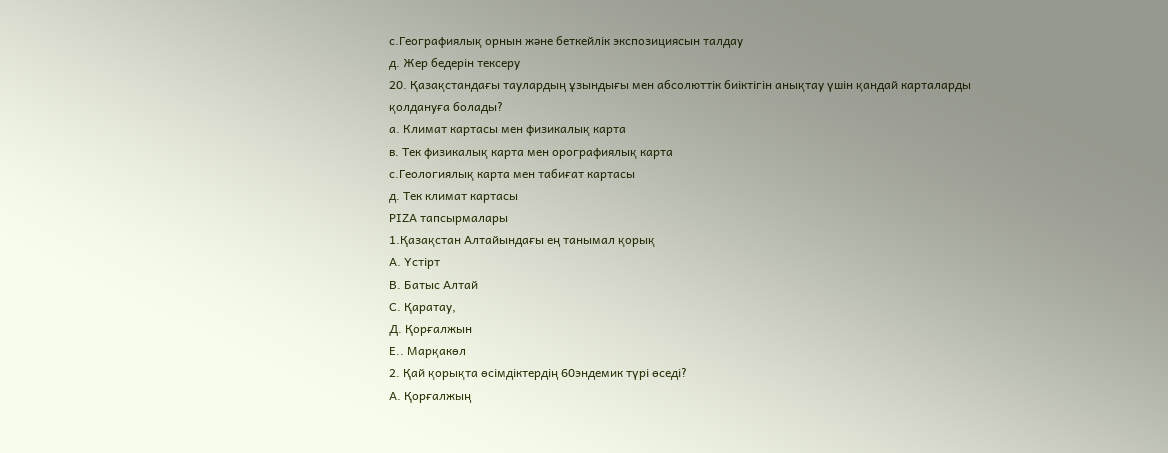с.Географиялық орнын және беткейлік экспозициясын талдау
д. Жер бедерін тексеру
20. Қазақстандағы таулардың ұзындығы мен абсолюттік биіктігін анықтау үшін қандай карталарды қолдануға болады?
а. Климат картасы мен физикалық карта
в. Тек физикалық карта мен орографиялық карта
с.Геологиялық карта мен табиғат картасы
д. Тек климат картасы
PIZA тапсырмалары
1.Қазақстан Алтайындағы ең танымал қорық
А. Үстірт
В. Батыс Алтай
С. Қаратау,
Д. Қорғалжын
Е.. Марқакөл
2. Қай қорықта өсімдіктердің 60эндемик түрі өседі?
А. Қорғалжың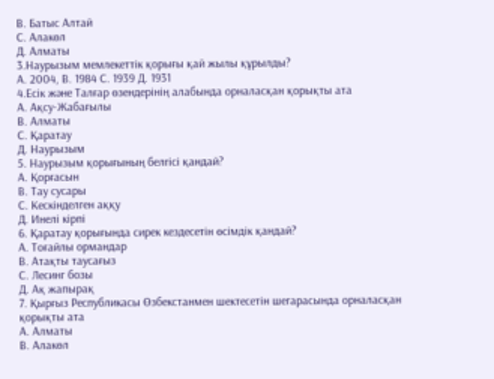В. Батыс Алтай
С. Алакөл
Д. Алматы
3.Наурызым мемлекеттік қорығы қай жылы құрылды?
А. 2004, В. 1984 С. 1939 Д. 1931
4.Есік және Талғар өзендерінің алабында орналасқан қорықты ата
А. Ақсу-Жабағылы
В. Алматы
С. Қаратау
Д. Наурызым
5. Наурызым қорығының белгісі қандай?
А. Қорғасын
В. Тау сусары
С. Кескінделген аққу
Д. Инелі кірпі
6. Қаратау қорығында сирек кездесетін өсімдік қандай?
А. Тоғайлы ормандар
В. Атақты таусағыз
С. Лесинг бозы
Д. Ақ жапырақ
7. Қырғыз Республикасы Өзбекстанмен шектесетін шегарасында орналасқан қорықты ата
А. Алматы
В. Алакөл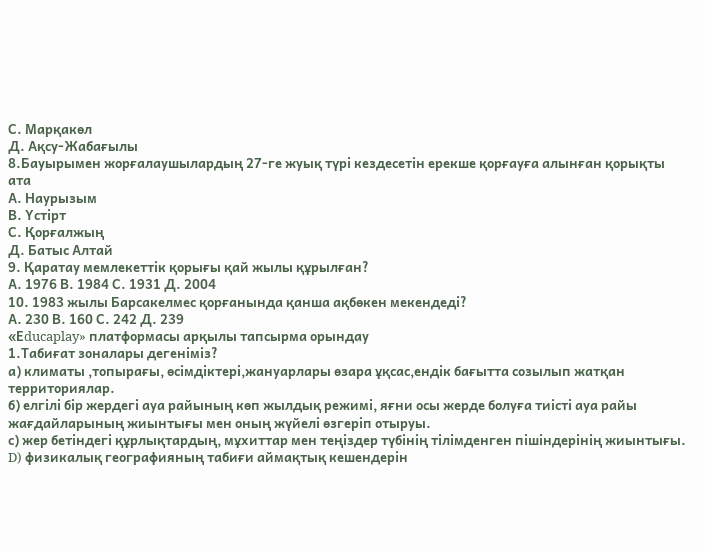С. Марқакөл
Д. Ақсу-Жабағылы
8.Бауырымен жорғалаушылардың 27-ге жуық түрі кездесетін ерекше қорғауға алынған қорықты ата
А. Наурызым
В. Үстірт
С. Қорғалжың
Д. Батыс Алтай
9. Қаратау мемлекеттік қорығы қай жылы құрылған?
А. 1976 В. 1984 С. 1931 Д. 2004
10. 1983 жылы Барсакелмес қорғанында қанша ақбөкен мекендеді?
А. 230 В. 160 С. 242 Д. 239
«Еducaplay» платформасы арқылы тапсырма орындау
1.Табиғат зоналары дегеніміз?
а) климаты ,топырағы, өсімдіктері,жануарлары өзара ұқсас,ендік бағытта созылып жатқан территориялар.
б) елгілі бір жердегі ауа райының көп жылдық режимі, яғни осы жерде болуға тиісті ауа райы жағдайларының жиынтығы мен оның жүйелі өзгеріп отыруы.
с) жер бетіндегі құрлықтардың, мұхиттар мен теңіздер түбінің тілімденген пішіндерінің жиынтығы.
D) физикалық географияның табиғи аймақтық кешендерін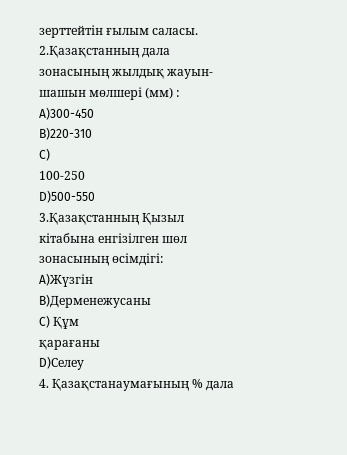зерттейтін ғылым саласы.
2.Қазақстанның дала зонасының жылдық жауын-шашын мөлшері (мм) :
A)300-450
B)220-310
C)
100-250
D)500-550
3.Қазақстанның Қызыл кітабына енгізілген шөл зонасының өсімдігі:
A)Жүзгін
B)Дерменежусаны
C) Құм
қарағаны
D)Селеу
4. Қазақстанаумағының % дала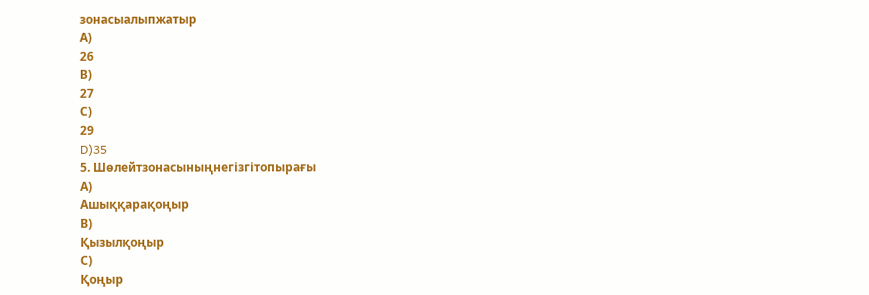зонасыалыпжатыр
А)
26
В)
27
С)
29
D)35
5. Шөлейтзонасыныңнегізгітопырағы
А)
Ашыққарақоңыр
В)
Қызылқоңыр
С)
Қоңыр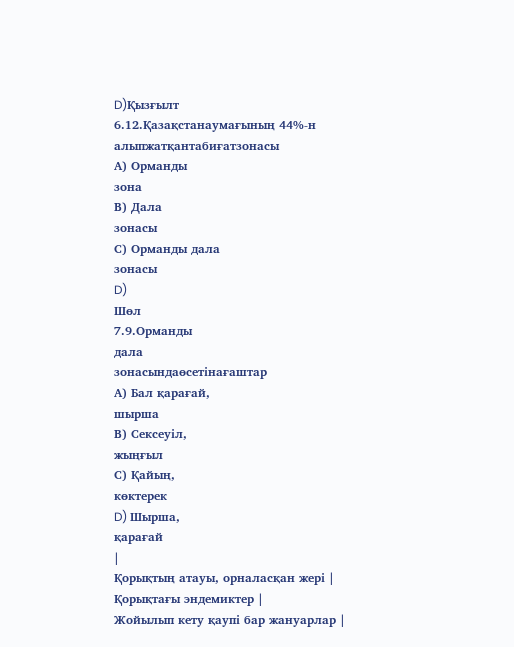D)Қызғылт
6.12.Қазақстанаумағының 44%-н
алыпжатқантабиғатзонасы
А) Орманды
зона
В) Дала
зонасы
С) Орманды дала
зонасы
D)
Шөл
7.9.Орманды
дала
зонасындаөсетінағаштар
А) Бал қарағай,
шырша
В) Сексеуіл,
жыңғыл
С) Қайың,
көктерек
D) Шырша,
қарағай
|
Қорықтың атауы, орналасқан жері |
Қорықтағы эндемиктер |
Жойылып кету қаупі бар жануарлар |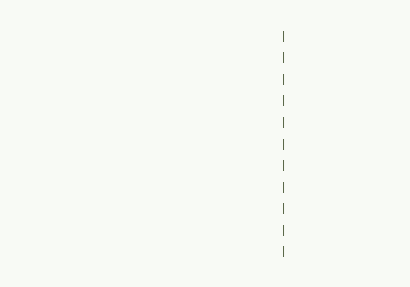|
|
|
|
|
|
|
|
|
|
|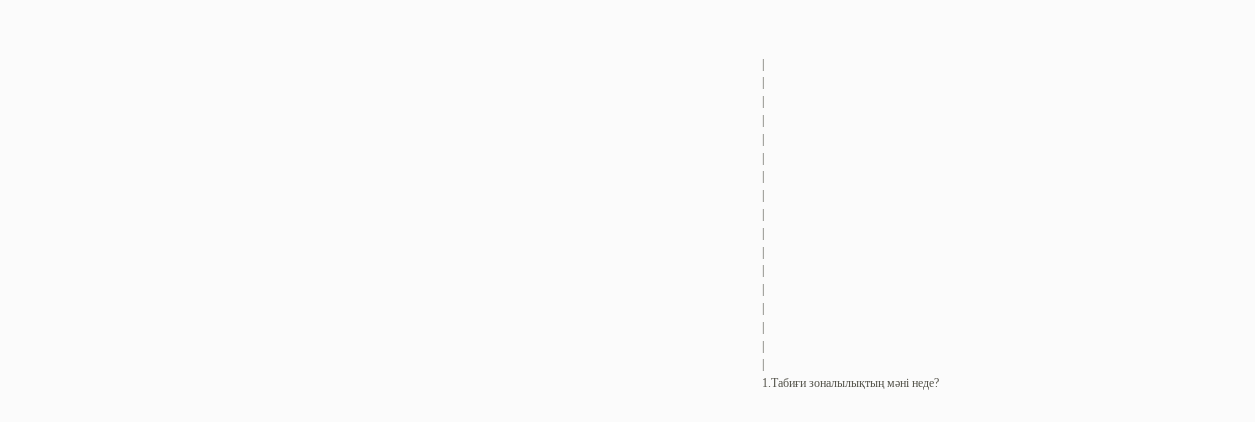|
|
|
|
|
|
|
|
|
|
|
|
|
|
|
|
|
1.Табиғи зоналылықтың мәні неде?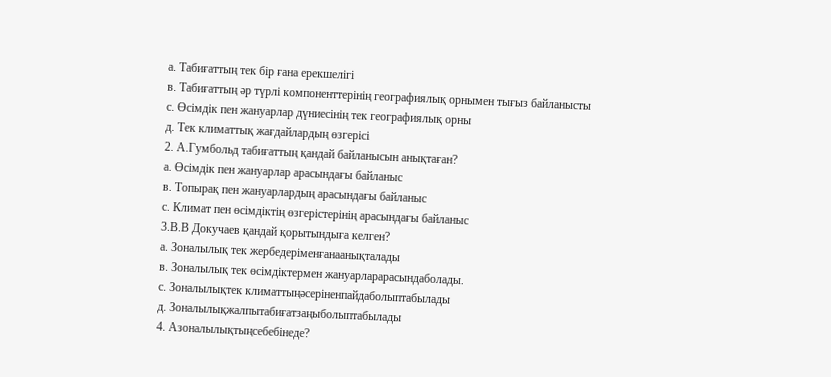а. Табиғаттың тек бір ғана ерекшелігі
в. Табиғаттың әр түрлі компоненттерінің географиялық орнымен тығыз байланысты
с. Өсімдік пен жануарлар дүниесінің тек географиялық орны
д. Тек климаттық жағдайлардың өзгерісі
2. А.Гумбольд табиғаттың қандай байланысын анықтаған?
а. Өсімдік пен жануарлар арасындағы байланыс
в. Топырақ пен жануарлардың арасындағы байланыс
с. Климат пен өсімдіктің өзгерістерінің арасындағы байланыс
3.В.В Докучаев қандай қорытындыға келген?
а. Зоналылық тек жербедеріменғанаанықталады
в. Зоналылық тек өсімдіктермен жануарларарасындаболады.
с. Зоналылықтек климаттыңәсеріненпайдаболыптабылады
д. Зоналылықжалпытабиғатзаңыболыптабылады
4. Азоналылықтыңсебебінеде?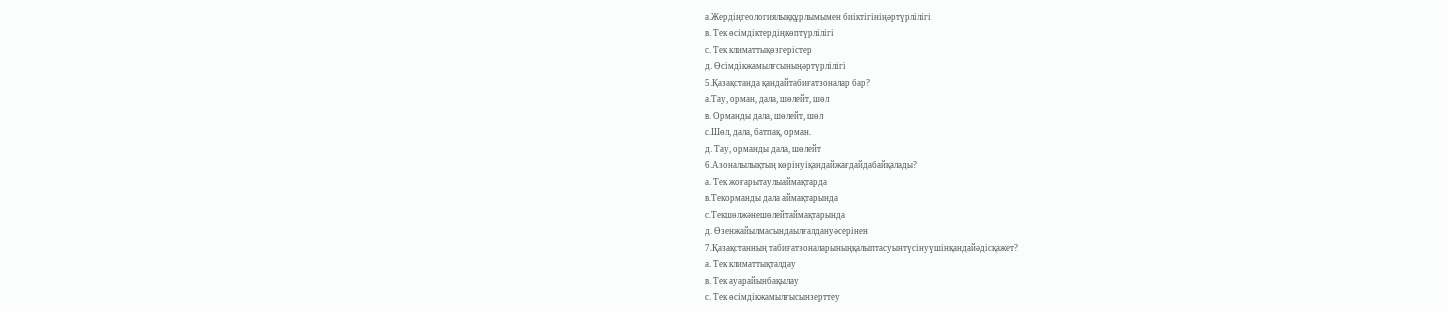а.Жердіңгеологиялыққұрлымымен биіктігініңәртүрлілігі
в. Тек өсімдіктердіңкөптүрлілігі
с. Тек климаттықөзгерістер
д. Өсімдікжамылғсыныңәртүрлілігі
5.Қазақстанда қандайтабиғатзоналар бар?
а.Тау, орман, дала, шөлейт, шөл
в. Орманды дала, шөлейт, шөл
с.Шөл, дала, батпақ, орман.
д. Тау, орманды дала, шөлейт
6.Азоналылықтың көрінуіқандайжағдайдабайқалады?
а. Тек жоғарытаулыаймақтарда
в.Текорманды дала аймақтарында
с.Текшөлжәнешөлейтаймақтарында
д. Өзенжайылмасындаылғалдануәсерінен
7.Қазақстанның табиғатзоналарыныңқалыптасуынтүсінуүшінқандайәдісқажет?
а. Тек климаттықталдау
в. Тек ауарайынбақылау
с. Тек өсімдікжамылғысынзерттеу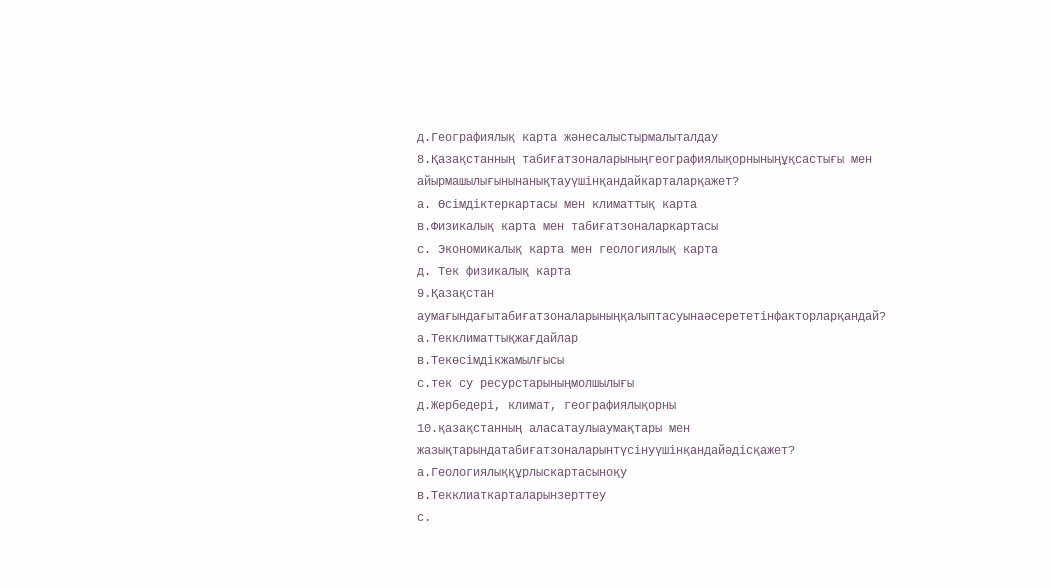д.Географиялық карта жәнесалыстырмалыталдау
8.Қазақстанның табиғатзоналарыныңгеографиялықорныныңұқсастығы мен айырмашылығынынанықтауүшінқандайкарталарқажет?
а. Өсімдіктеркартасы мен климаттық карта
в.Физикалық карта мен табиғатзоналаркартасы
с. Экономикалық карта мен геологиялық карта
д. Тек физикалық карта
9.Қазақстан аумағындағытабиғатзоналарыныңқалыптасуынаәсерететінфакторларқандай?
а.Текклиматтықжағдайлар
в.Текөсімдікжамылғысы
с.тек су ресурстарыныңмолшылығы
д.Жербедері, климат, географиялықорны
10.қазақстанның аласатаулыаумақтары мен жазықтарындатабиғатзоналарынтүсінуүшінқандайәдісқажет?
а.Геологиялыққұрлыскартасыноқу
в.Текклиаткарталарынзерттеу
с.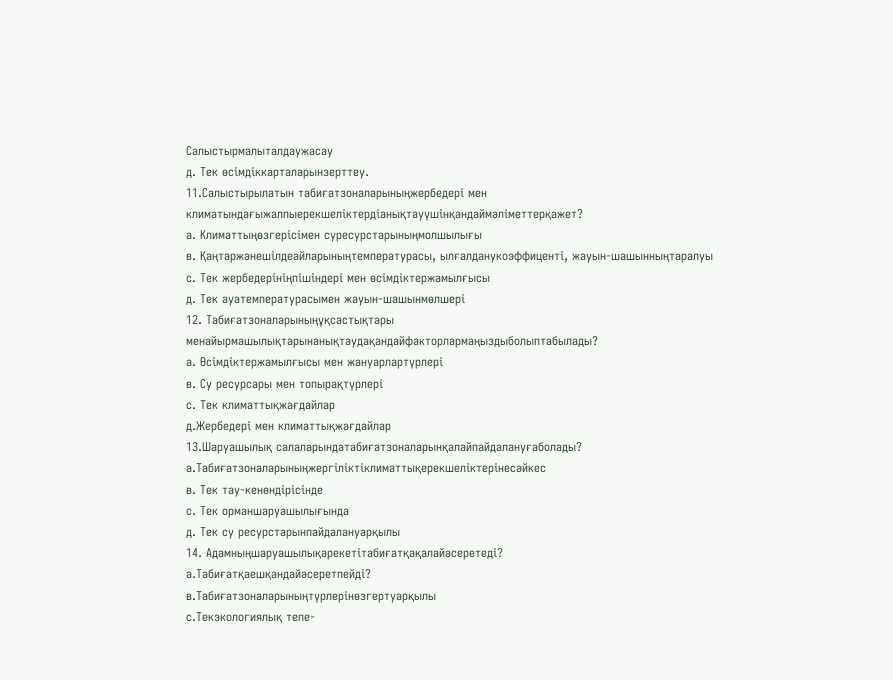Салыстырмалыталдаужасау
д. Тек өсімдіккарталарынзерттеу.
11.Салыстырылатын табиғатзоналарыныңжербедері мен климатындағыжалпыерекшеліктердіанықтауүшінқандаймәліметтерқажет?
а. Климаттыңөзгерісімен суресурстарыныңмолшылығы
в. Қаңтаржәнешілдеайларыныңтемпературасы, ылғалданукоэффиценті, жауын-шашынныңтаралуы
с. Тек жербедерініңпішіндері мен өсімдіктержамылғысы
д. Тек ауатемпературасымен жауын-шашынмөлшері
12. Табиғатзоналарыныңұқсастықтары менайырмашылықтарынанықтаудақандайфакторлармаңыздыболыптабылады?
а. Өсімдіктержамылғысы мен жануарлартүрлері
в. Су ресурсары мен топырақтүрлері
с. Тек климаттықжағдайлар
д.Жербедері мен климаттықжағдайлар
13.Шаруашылық салаларындатабиғатзоналарынқалайпайдалануғаболады?
а.Табиғатзоналарыныңжергіліктіклиматтықерекшеліктерінесәйкес
в. Тек тау-кенөндірісінде
с. Тек орманшаруашылығында
д. Тек су ресурстарынпайдалануарқылы
14. Адамныңшаруашылықәрекетітабиғатқақалайәсеретеді?
а.Табиғатқаешқандайәсеретпейді?
в.Табиғатзоналарыныңтүрлерінөзгертуарқылы
с.Текэкологиялық тепе-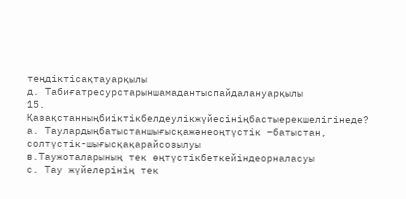теңдіктісақтауарқылы
д. Табиғатресурстарыншамадантыспайдалануарқылы
15. Қазақстанныңбиіктікбелдеулікжүйесініңбастыерекшелігінеде?
а. Таулардыңбатыстаншығысқажәнеоңтүстік –батыстан, солтүстік-шығысқақарайсозылуы
в.Таужоталарының тек өңтүстікбеткейіндеорналасуы
с. Тау жүйелерінің тек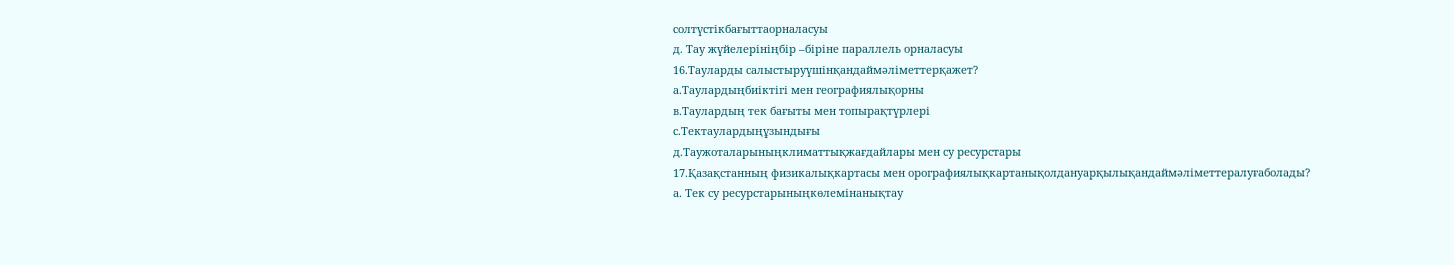солтүстікбағыттаорналасуы
д. Тау жүйелерініңбір –біріне параллель орналасуы
16.Тауларды салыстыруүшінқандаймәліметтерқажет?
а.Таулардыңбиіктігі мен географиялықорны
в.Таулардың тек бағыты мен топырақтүрлері
с.Тектаулардыңұзындығы
д.Таужоталарыныңклиматтықжағдайлары мен су ресурстары
17.Қазақстанның физикалықкартасы мен орографиялықкартанықолдануарқылықандаймәліметтералуғаболады?
а. Тек су ресурстарыныңкөлемінанықтау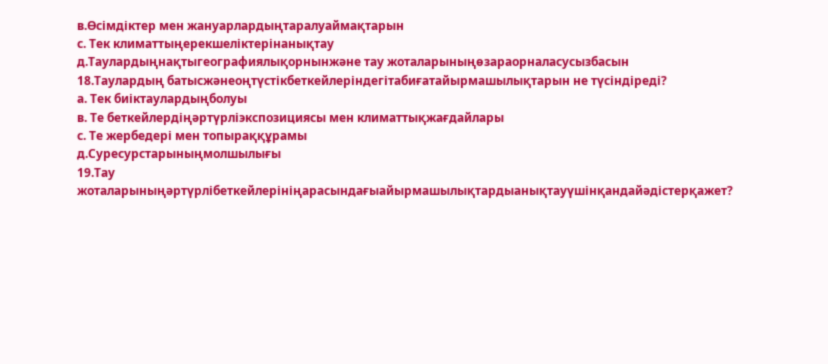в.Өсімдіктер мен жануарлардыңтаралуаймақтарын
с. Тек климаттыңерекшеліктерінанықтау
д.Таулардыңнақтыгеографиялықорнынжәне тау жоталарыныңөзараорналасусызбасын
18.Таулардың батысжәнеоңтүстікбеткейлеріндегітабиғатайырмашылықтарын не түсіндіреді?
а. Тек биіктаулардыңболуы
в. Те беткейлердіңәртүрліэкспозициясы мен климаттықжағдайлары
с. Те жербедері мен топыраққұрамы
д.Суресурстарыныңмолшылығы
19.Тау жоталарыныңәртүрлібеткейлерініңарасындағыайырмашылықтардыанықтауүшінқандайәдістерқажет?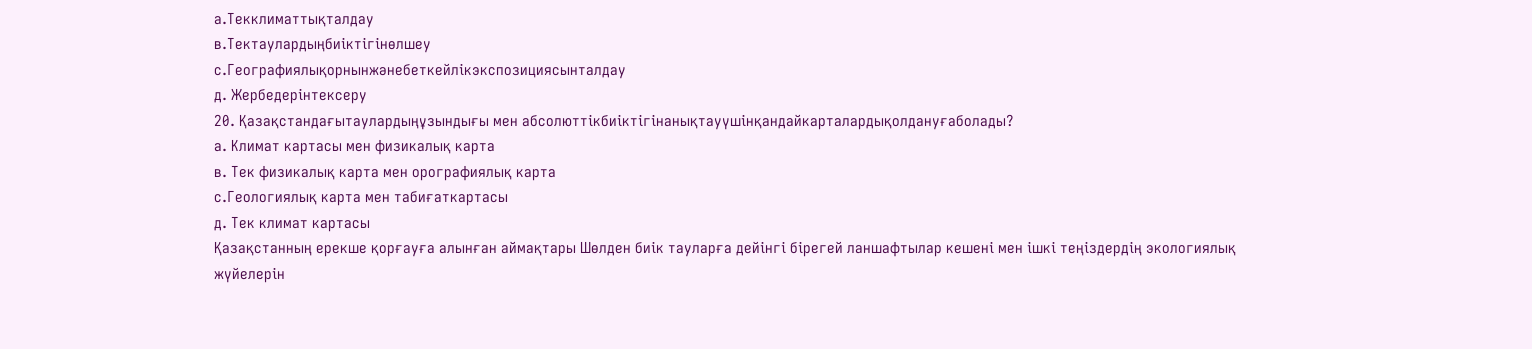а.Текклиматтықталдау
в.Тектаулардыңбиіктігінөлшеу
с.Географиялықорнынжәнебеткейлікэкспозициясынталдау
д. Жербедерінтексеру
20. Қазақстандағытаулардыңұзындығы мен абсолюттікбиіктігінанықтауүшінқандайкарталардықолдануғаболады?
а. Климат картасы мен физикалық карта
в. Тек физикалық карта мен орографиялық карта
с.Геологиялық карта мен табиғаткартасы
д. Тек климат картасы
Қазақстанның ерекше қорғауға алынған аймақтары Шөлден биік тауларға дейінгі бірегей ланшафтылар кешені мен ішкі теңіздердің экологиялық жүйелерін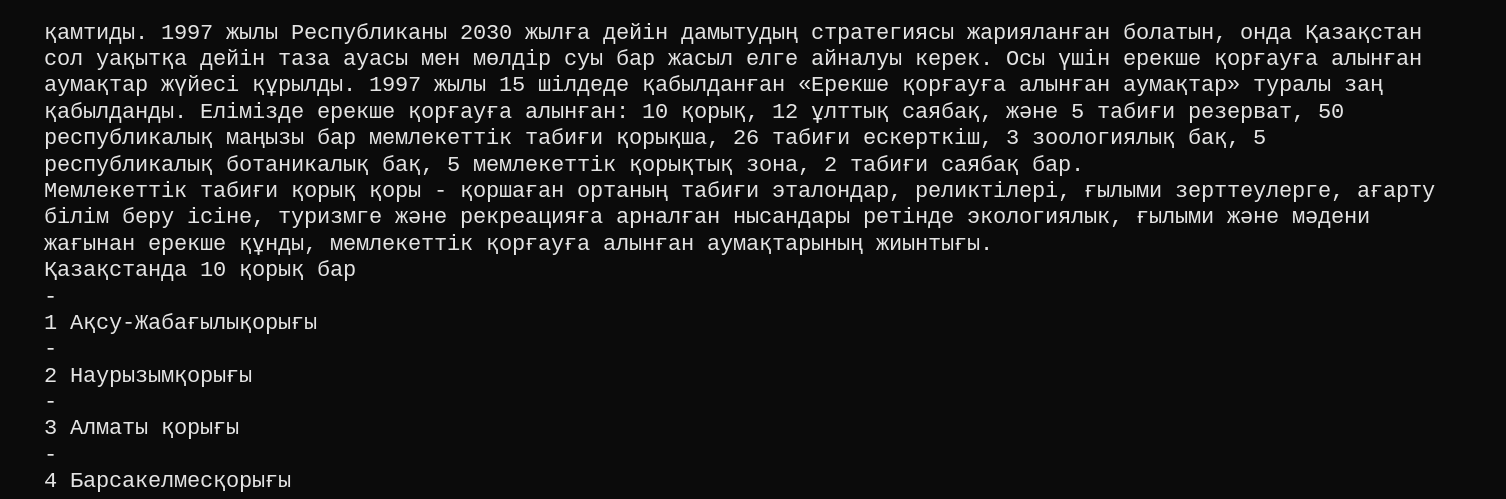қамтиды. 1997 жылы Республиканы 2030 жылға дейін дамытудың стратегиясы жарияланған болатын, онда Қазақстан сол уақытқа дейін таза ауасы мен мөлдір суы бар жасыл елге айналуы керек. Осы үшін ерекше қорғауға алынған аумақтар жүйесі құрылды. 1997 жылы 15 шілдеде қабылданған «Ерекше қорғауға алынған аумақтар» туралы заң қабылданды. Елімізде ерекше қорғауға алынған: 10 қорық, 12 ұлттық саябақ, және 5 табиғи резерват, 50 республикалық маңызы бар мемлекеттік табиғи қорықша, 26 табиғи ескерткіш, 3 зоологиялық бақ, 5 республикалық ботаникалық бақ, 5 мемлекеттік қорықтық зона, 2 табиғи саябақ бар.
Мемлекеттік табиғи қорық қоры - қоршаған ортаның табиғи эталондар, реликтілері, ғылыми зерттеулерге, ағарту білім беру ісіне, туризмге және рекреацияға арналған нысандары ретінде экологиялык, ғылыми және мәдени жағынан ерекше құнды, мемлекеттік қорғауға алынған аумақтарының жиынтығы.
Қазақстанда 10 қорық бар
-
1 Ақсу-Жабағылықорығы
-
2 Наурызымқорығы
-
3 Алматы қорығы
-
4 Барсакелмесқорығы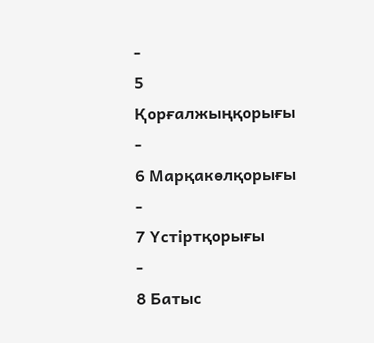-
5 Қорғалжыңқорығы
-
6 Марқакөлқорығы
-
7 Үстіртқорығы
-
8 Батыс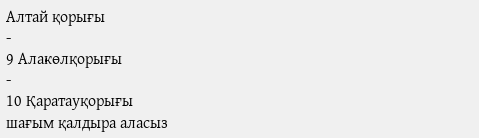Алтай қорығы
-
9 Алакөлқорығы
-
10 Қаратауқорығы
шағым қалдыра аласыз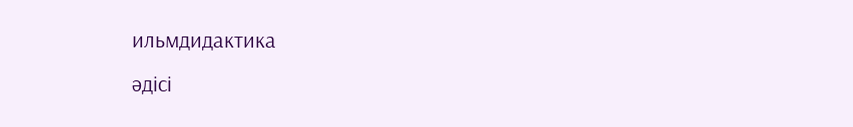ильмдидактика
әдісі